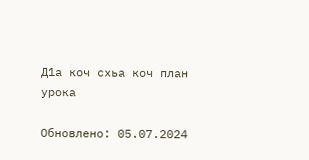Д1а коч схьа коч план урока

Обновлено: 05.07.2024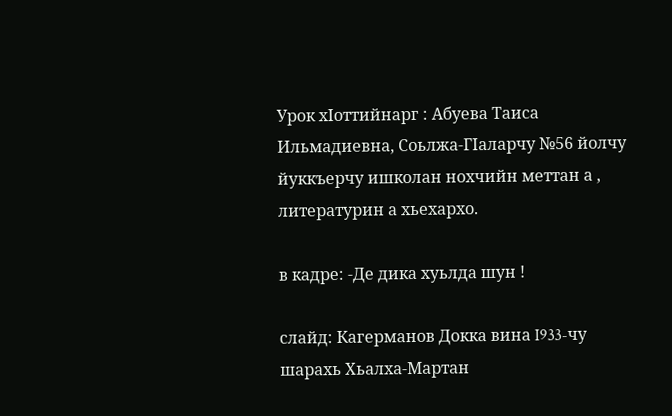Урок хIоттийнарг : Абуева Таиса Ильмадиевна, Соьлжа-ГIаларчу №56 йолчу йуккъерчу ишколан нохчийн меттан а , литературин а хьехархо.

в кадре: -Де дика хуьлда шун !

слайд: Кагерманов Докка вина I933-чу шарахь Хьалха-Мартан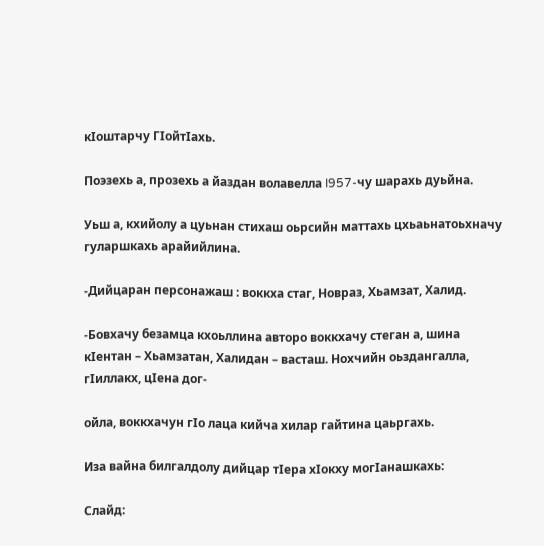кIоштарчу ГIойтIахь.

Поэзехь а, прозехь а йаздан волавелла I957-чу шарахь дуьйна.

Уьш а, кхийолу а цуьнан стихаш оьрсийн маттахь цхьаьнатоьхначу гуларшкахь арайийлина.

-Дийцаран персонажаш : воккха стаг, Новраз, Хьамзат, Халид.

-Бовхачу безамца кхоьллина авторо воккхачу стеган а, шина кIентан – Хьамзатан, Халидан – васташ. Нохчийн оьздангалла, гIиллакх, цIена дог-

ойла, воккхачун гIо лаца кийча хилар гайтина цаьргахь.

Иза вайна билгалдолу дийцар тIера хIокху могIанашкахь:

Слайд: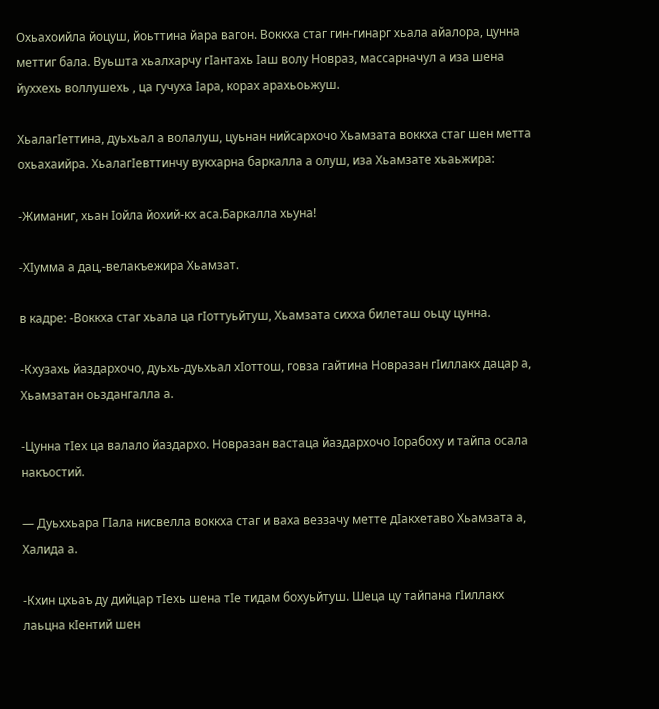Охьахоийла йоцуш, йоьттина йара вагон. Воккха стаг гин-гинарг хьала айалора, цунна меттиг бала. Вуьшта хьалхарчу гIантахь Iаш волу Новраз, массарначул а иза шена йуххехь воллушехь , ца гучуха Iара, корах арахьоьжуш.

ХьалагIеттина, дуьхьал а волалуш, цуьнан нийсархочо Хьамзата воккха стаг шен метта охьахаийра. ХьалагIевттинчу вукхарна баркалла а олуш, иза Хьамзате хьаьжира:

-Жиманиг, хьан Iойла йохий-кх аса.Баркалла хьуна!

-ХIумма а дац,-велакъежира Хьамзат.

в кадре: -Воккха стаг хьала ца гIоттуьйтуш, Хьамзата сихха билеташ оьцу цунна.

-Кхузахь йаздархочо, дуьхь-дуьхьал хIоттош, говза гайтина Новразан гIиллакх дацар а, Хьамзатан оьздангалла а.

-Цунна тIех ца валало йаздархо. Новразан вастаца йаздархочо Iорабоху и тайпа осала накъостий.

— Дуьххьара ГIала нисвелла воккха стаг и ваха веззачу метте дIакхетаво Хьамзата а, Халида а.

-Кхин цхьаъ ду дийцар тIехь шена тIе тидам бохуьйтуш. Шеца цу тайпана гIиллакх лаьцна кIентий шен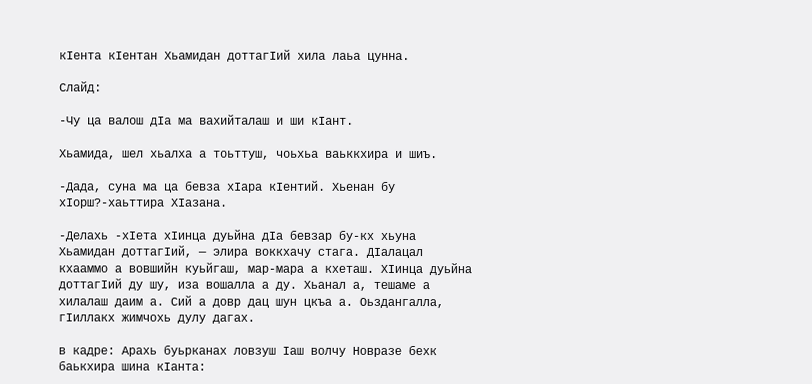кIента кIентан Хьамидан доттагIий хила лаьа цунна.

Слайд:

-Чу ца валош дIа ма вахийталаш и ши кIант.

Хьамида, шел хьалха а тоьттуш, чоьхьа ваьккхира и шиъ.

-Дада, суна ма ца бевза хIара кIентий. Хьенан бу хIорш?-хаьттира ХIазана.

-Делахь -хIета хIинца дуьйна дIа бевзар бу-кх хьуна Хьамидан доттагIий, — элира воккхачу стага. ДIалацал кхааммо а вовшийн куьйгаш, мар-мара а кхеташ. ХIинца дуьйна доттагIий ду шу, иза вошалла а ду. Хьанал а, тешаме а хилалаш даим а. Сий а довр дац шун цкъа а. Оьздангалла, гIиллакх жимчохь дулу дагах.

в кадре: Арахь буьрканах ловзуш Iаш волчу Новразе бехк баькхира шина кIанта: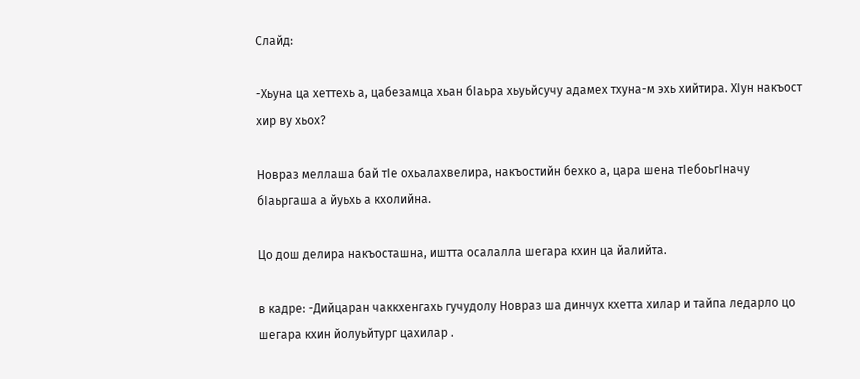Слайд:

-Хьуна ца хеттехь а, цабезамца хьан бIаьра хьуьйсучу адамех тхуна-м эхь хийтира. ХIун накъост хир ву хьох?

Новраз меллаша бай тIе охьалахвелира, накъостийн бехко а, цара шена тIебоьгIначу бIаьргаша а йуьхь а кхолийна.

Цо дош делира накъосташна, иштта осалалла шегара кхин ца йалийта.

в кадре: -Дийцаран чаккхенгахь гучудолу Новраз ша динчух кхетта хилар и тайпа ледарло цо шегара кхин йолуьйтург цахилар .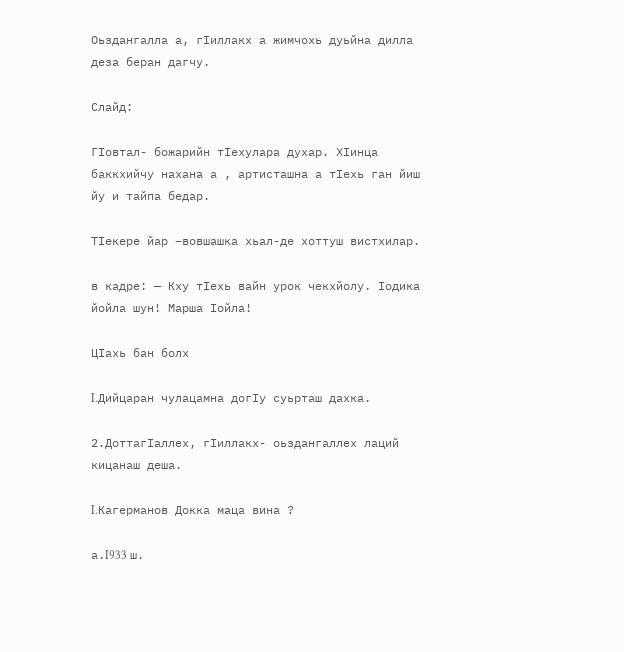Оьздангалла а, гIиллакх а жимчохь дуьйна дилла деза беран дагчу.

Слайд:

ГIовтал- божарийн тIехулара духар. ХIинца баккхийчу нахана а , артисташна а тIехь ган йиш йу и тайпа бедар.

ТIекере йар –вовшашка хьал-де хоттуш вистхилар.

в кадре: — Кху тIехь вайн урок чекхйолу. Iодика йойла шун! Марша Iойла!

ЦIахь бан болх

I.Дийцаран чулацамна догIу суьрташ дахка.

2.ДоттагIаллех, гIиллакх- оьздангаллех лаций кицанаш деша.

I.Кагерманов Докка маца вина ?

а.I933 ш.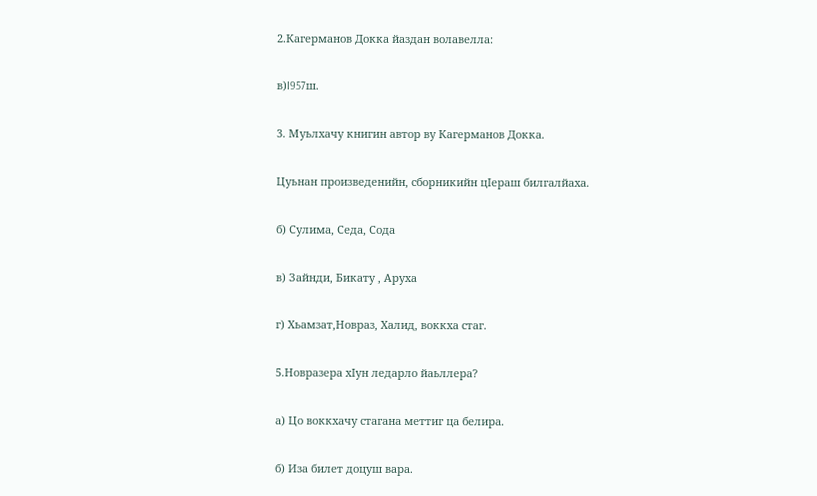2.Кагерманов Докка йаздан волавелла:

в)I957ш.

3. Муьлхачу книгин автор ву Кагерманов Докка.

Цуьнан произведенийн, сборникийн цIераш билгалйаха.

б) Сулима, Седа, Сода

в) Зайнди, Бикату , Аруха

г) Хьамзат,Новраз, Халид, воккха стаг.

5.Новразера хIун ледарло йаьллера?

а) Цо воккхачу стагана меттиг ца белира.

б) Иза билет доцуш вара.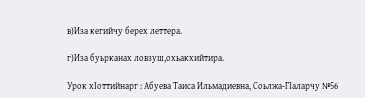в)Иза кегийчу берех леттера.

г)Иза буьрканах ловзуш,охьакхийтира.

Урок хIоттийнарг : Абуева Таиса Ильмадиевна, Соьлжа-ГIаларчу №56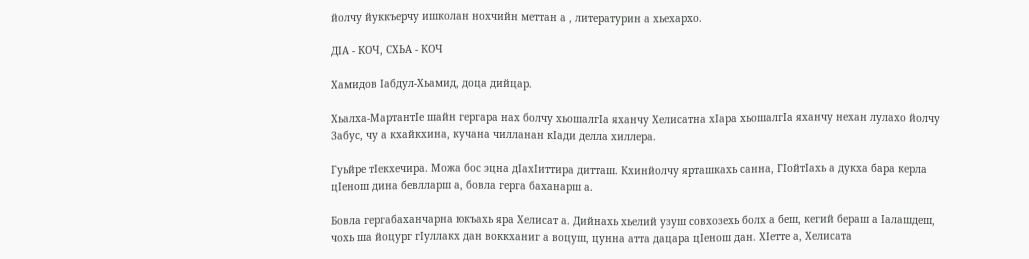йолчу йуккъерчу ишколан нохчийн меттан а , литературин а хьехархо.

ДIА - КОЧ, СХЬА - КОЧ

Хамидов Iабдул-Хьамид, доца дийцар.

Хьалха-МартантIе шайн гергара нах болчу хьошалгIа яханчу Хелисатна хIара хьошалгIа яханчу нехан лулахо йолчу Забус, чу а кхайкхина, кучана чилланан кIади делла хиллера.

Гуьйре тIекхечира. Можа бос эцна дIахIиттира дитташ. Кхинйолчу ярташкахь санна, ГIойтIахь а дукха бара керла цIенош дина бевлларш а, бовла герга баханарш а.

Бовла гергабаханчарна юкъахь яра Хелисат а. Дийнахь хьелий узуш совхозехь болх а беш, кегий бераш а Iалашдеш, чохь ша йоцург гIуллакх дан воккханиг а воцуш, цунна атта дацара цIенош дан. ХIетте а, Хелисата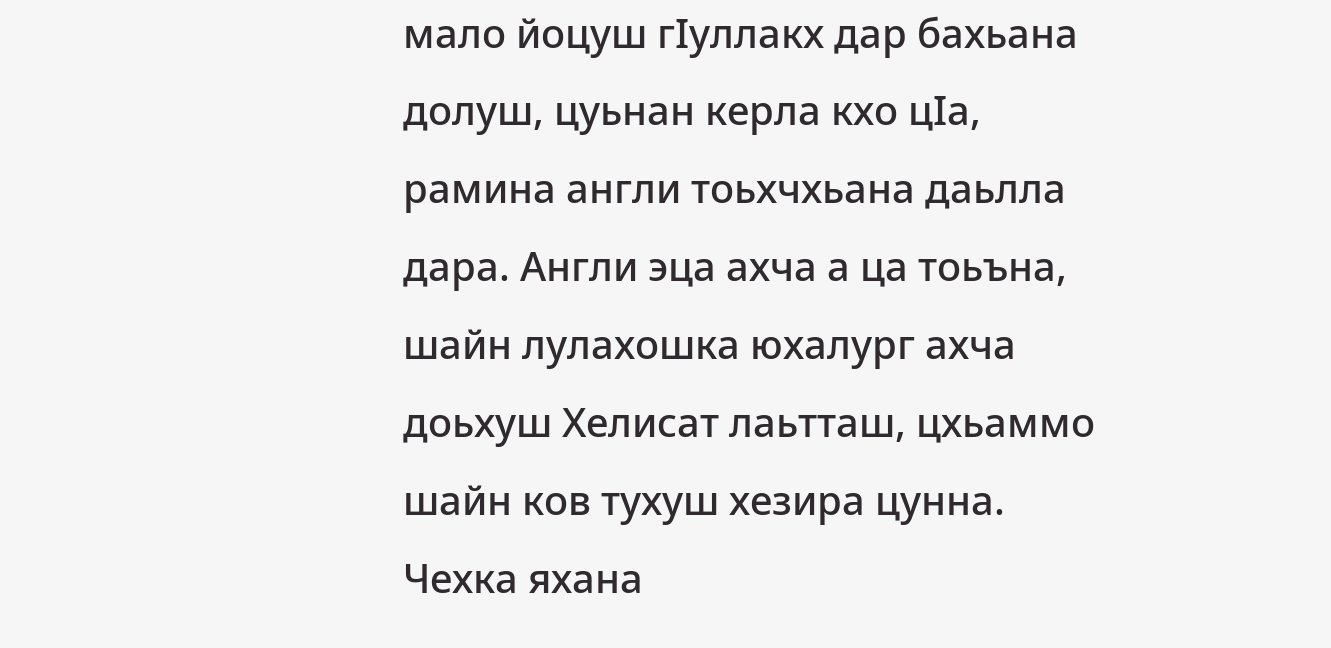мало йоцуш гIуллакх дар бахьана долуш, цуьнан керла кхо цIа, рамина англи тоьхчхьана даьлла дара. Англи эца ахча а ца тоьъна, шайн лулахошка юхалург ахча доьхуш Хелисат лаьтташ, цхьаммо шайн ков тухуш хезира цунна. Чехка яхана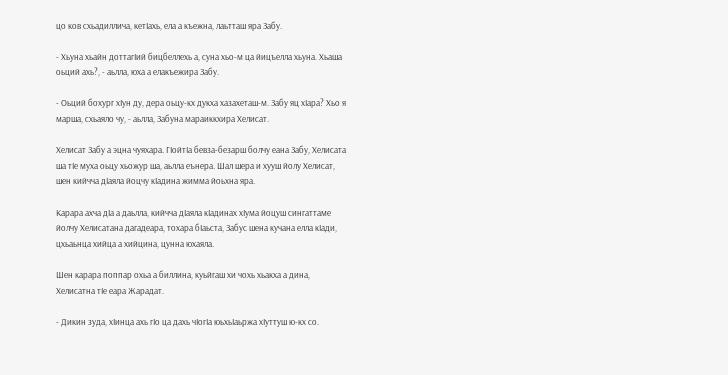цо ков схьадиллича, кетIахь, ела а къежна, лаьтташ яра Забу.

- Хьуна хьайн доттагIий бицбеллехь а, суна хьо-м ца йицъелла хьуна. Хьаша оьций ахь?, - аьлла, юха а елакъежира Забу.

- Оьций бохург хIун ду, дера оьцу-кх дукха хазахеташ-м. Забу яц хIара? Хьо я марша, схьаяло чу, - аьлла, Забуна мараиккхира Хелисат.

Хелисат Забу а эцна чуяхара. ГIойтIа бевза-безарш болчу еана Забу, Хелисата ша тIе муха оьцу хьожур ша, аьлла еънера. Шал шера и хууш йолу Хелисат, шен кийчча дIаяла йоцчу кIадина жимма йоьхна яра.

Карара ахча дIа а даьлла, кийчча дIаяла кIадинах хIума йоцуш сингаттаме йолчу Хелисатана дагадеара, тохара бIаьста, Забус шена кучана елла кIади, цхьаьнца хийца а хийцина, цунна юхаяла.

Шен карара поппар охьа а биллина, куьйгаш хи чохь хьакха а дина, Хелисатна тIе еара Жарадат.

- Дикин зуда, хIинца ахь гIо ца дахь чIогIа юьхьIаьржа хIуттуш ю-кх со.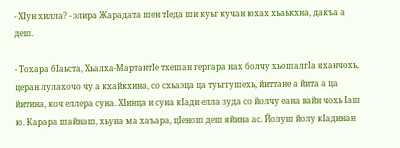- ХIун хилла? - элира Жарадата шен тIеда ши куьг кучан юхах хьаькхна, дакъа а деш.

- Тохара бIаьста, Хьалха-МартантIе тхешан гергара нах болчу хьошалгIа яханчохь, церан лулахочо чу а кхайкхина, со схьаэца ца туьггушехь, йиттане а йита а ца йитина, коч еллера суна. ХIинца и суна кIади елла зуда со йолчу еана вайн чохь Iаш ю. Карара шайнаш, хьуна ма хаъара, цIенош деш яйина ас. Йолуш йолу кIадинан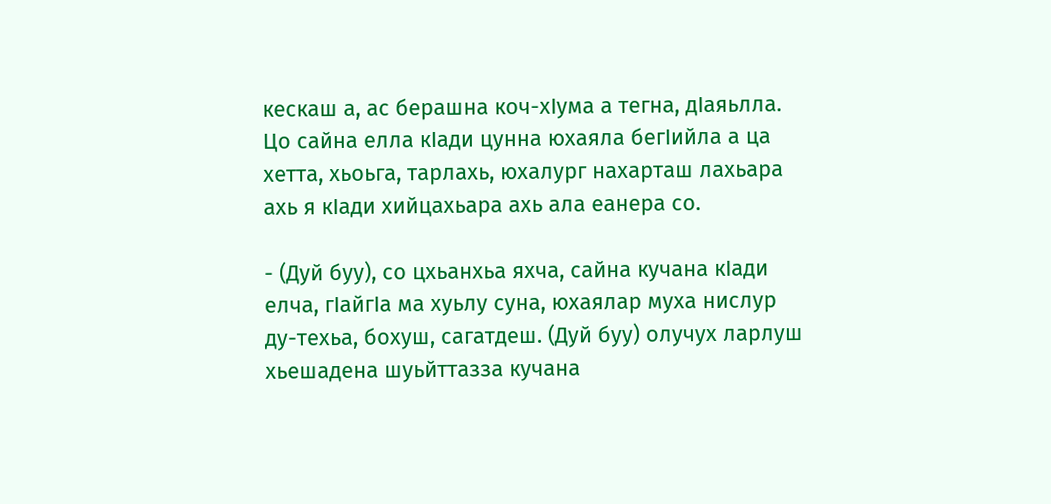кескаш а, ас берашна коч-хIума а тегна, дIаяьлла. Цо сайна елла кIади цунна юхаяла бегIийла а ца хетта, хьоьга, тарлахь, юхалург нахарташ лахьара ахь я кIади хийцахьара ахь ала еанера со.

- (Дуй буу), со цхьанхьа яхча, сайна кучана кIади елча, гIайгIа ма хуьлу суна, юхаялар муха нислур ду-техьа, бохуш, сагатдеш. (Дуй буу) олучух ларлуш хьешадена шуьйттазза кучана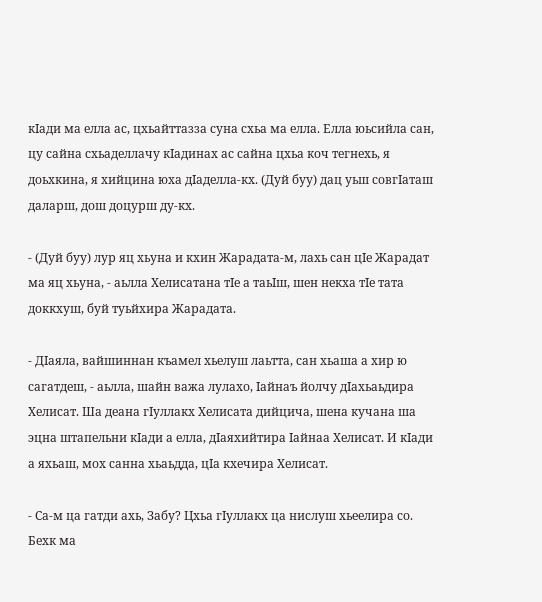кIади ма елла ас, цхьайттазза суна схьа ма елла. Елла юьсийла сан, цу сайна схьаделлачу кIадинах ас сайна цхьа коч тегнехь, я доьхкина, я хийцина юха дIаделла-кх. (Дуй буу) дац уьш совгIаташ даларш, дош доцурш ду-кх.

- (Дуй буу) лур яц хьуна и кхин Жарадата-м, лахь сан цIе Жарадат ма яц хьуна, - аьлла Хелисатана тIе а таьIш, шен некха тIе тата доккхуш, буй туьйхира Жарадата.

- ДIаяла, вайшиннан къамел хьелуш лаьтта, сан хьаша а хир ю сагатдеш, - аьлла, шайн важа лулахо, Iайнаъ йолчу дIахьаьдира Хелисат. Ша деана гIуллакх Хелисата дийцича, шена кучана ша эцна штапельни кIади а елла, дIаяхийтира Iайнаа Хелисат. И кIади а яхьаш, мох санна хьаьдда, цIа кхечира Хелисат.

- Са-м ца гатди ахь, Забу? Цхьа гIуллакх ца нислуш хьеелира со. Бехк ма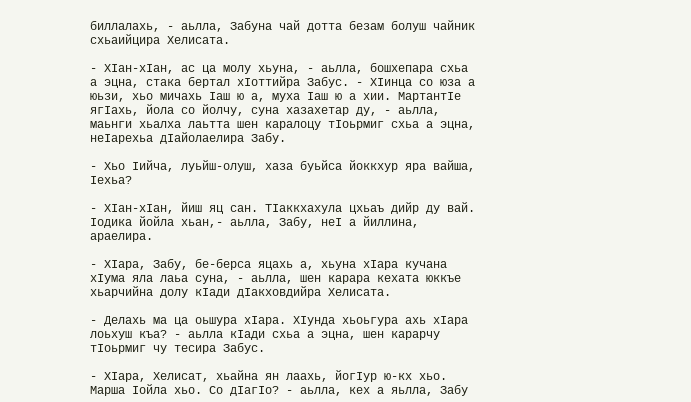биллалахь, - аьлла, Забуна чай дотта безам болуш чайник схьаийцира Хелисата.

- ХIан-хIан, ас ца молу хьуна, - аьлла, бошхепара схьа а эцна, стака бертал хIоттийра Забус. - ХIинца со юза а юьзи, хьо мичахь Iаш ю а, муха Iаш ю а хии. МартантIе ягIахь, йола со йолчу, суна хазахетар ду, - аьлла, маьнги хьалха лаьтта шен каралоцу тIоьрмиг схьа а эцна, неIарехьа дIайолаелира Забу.

- Хьо Iийча, луьйш-олуш, хаза буьйса йоккхур яра вайша, Iехьа?

- ХIан-хIан, йиш яц сан. ТIаккхахула цхьаъ дийр ду вай. Iодика йойла хьан,- аьлла, Забу, неI а йиллина, араелира.

- ХIара, Забу, бе-берса яцахь а, хьуна хIара кучана хIума яла лаьа суна, - аьлла, шен карара кехата юккъе хьарчийна долу кIади дIакховдийра Хелисата.

- Делахь ма ца оьшура хIара. ХIунда хьоьгура ахь хIара лоьхуш къа? - аьлла кIади схьа а эцна, шен карарчу тIоьрмиг чу тесира Забус.

- ХIара, Хелисат, хьайна ян лаахь, йогIур ю-кх хьо. Марша Iойла хьо. Со дIагIо? - аьлла, кех а яьлла, Забу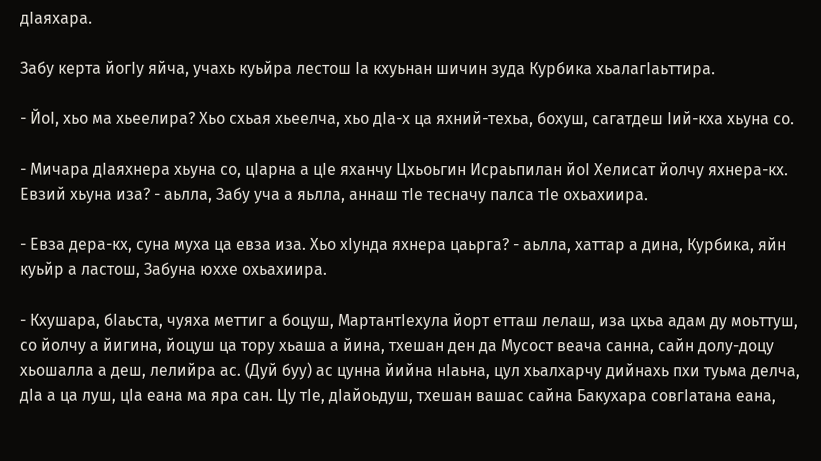дIаяхара.

Забу керта йогIу яйча, учахь куьйра лестош Iа кхуьнан шичин зуда Курбика хьалагIаьттира.

- ЙоI, хьо ма хьеелира? Хьо схьая хьеелча, хьо дIа-х ца яхний-техьа, бохуш, сагатдеш Iий-кха хьуна со.

- Мичара дIаяхнера хьуна со, цIарна а цIе яханчу Цхьоьгин Исраьпилан йоI Хелисат йолчу яхнера-кх. Евзий хьуна иза? - аьлла, Забу уча а яьлла, аннаш тIе тесначу палса тIе охьахиира.

- Евза дера-кх, суна муха ца евза иза. Хьо хIунда яхнера цаьрга? - аьлла, хаттар а дина, Курбика, яйн куьйр а ластош, Забуна юххе охьахиира.

- Кхушара, бIаьста, чуяха меттиг а боцуш, МартантIехула йорт етташ лелаш, иза цхьа адам ду моьттуш, со йолчу а йигина, йоцуш ца тору хьаша а йина, тхешан ден да Мусост веача санна, сайн долу-доцу хьошалла а деш, лелийра ас. (Дуй буу) ас цунна йийна нIаьна, цул хьалхарчу дийнахь пхи туьма делча, дIа а ца луш, цIа еана ма яра сан. Цу тIе, дIайоьдуш, тхешан вашас сайна Бакухара совгIатана еана,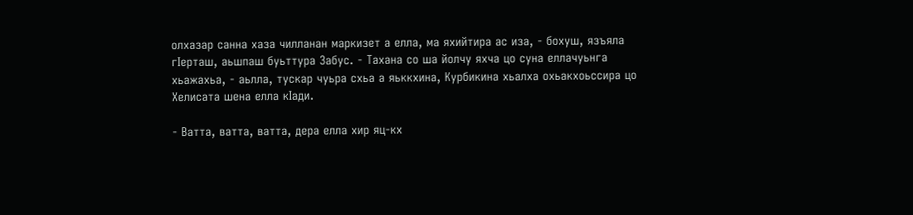олхазар санна хаза чилланан маркизет а елла, ма яхийтира ас иза, - бохуш, язъяла гIерташ, аьшпаш буьттура Забус. - Тахана со ша йолчу яхча цо суна еллачуьнга хьажахьа, - аьлла, тускар чуьра схьа а яьккхина, Курбикина хьалха охьакхоьссира цо Хелисата шена елла кIади.

- Ватта, ватта, ватта, дера елла хир яц-кх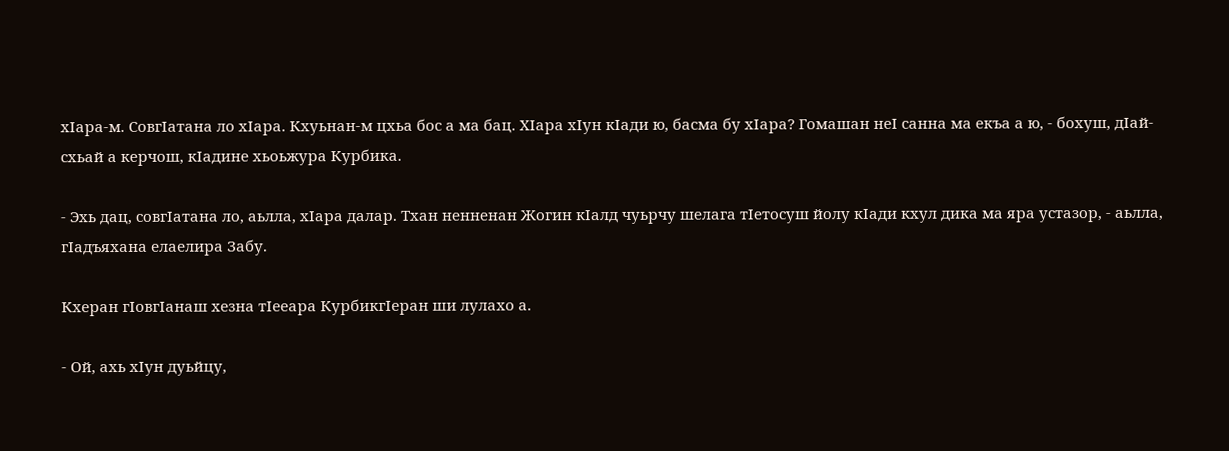хIара-м. СовгIатана ло хIара. Кхуьнан-м цхьа бос а ма бац. ХIара хIун кIади ю, басма бу хIара? Гомашан неI санна ма екъа а ю, - бохуш, дIай-схьай а керчош, кIадине хьоьжура Курбика.

- Эхь дац, совгIатана ло, аьлла, хIара далар. Тхан ненненан Жогин кIалд чуьрчу шелага тIетосуш йолу кIади кхул дика ма яра устазор, - аьлла, гIадъяхана елаелира Забу.

Кхеран гIовгIанаш хезна тIееара КурбикгIеран ши лулахо а.

- Ой, ахь хIун дуьйцу,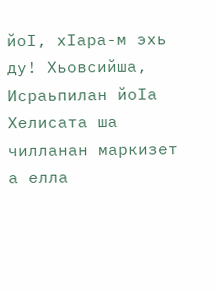йоI, хIара-м эхь ду! Хьовсийша, Исраьпилан йоIа Хелисата ша чилланан маркизет а елла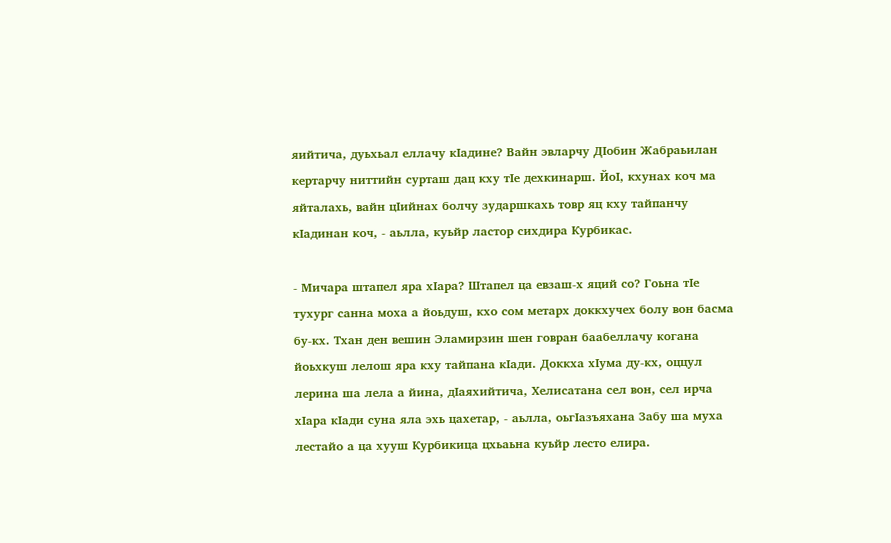яийтича, дуьхьал еллачу кIадине? Вайн эвларчу ДIобин Жабраьилан кертарчу ниттийн сурташ дац кху тIе дехкинарш. ЙоI, кхунах коч ма яйталахь, вайн цIийнах болчу зударшкахь товр яц кху тайпанчу кIадинан коч, - аьлла, куьйр ластор сихдира Курбикас.

- Мичара штапел яра хIара? Штапел ца евзаш-х яций со? Гоьна тIе тухург санна моха а йоьдуш, кхо сом метарх доккхучех болу вон басма бу-кх. Тхан ден вешин Эламирзин шен говран баабеллачу когана йоьхкуш лелош яра кху тайпана кIади. Доккха хIума ду-кх, оццул лерина ша лела а йина, дIаяхийтича, Хелисатана сел вон, сел ирча хIара кIади суна яла эхь цахетар, - аьлла, оьгIазъяхана Забу ша муха лестайо а ца хууш Курбикица цхьаьна куьйр лесто елира.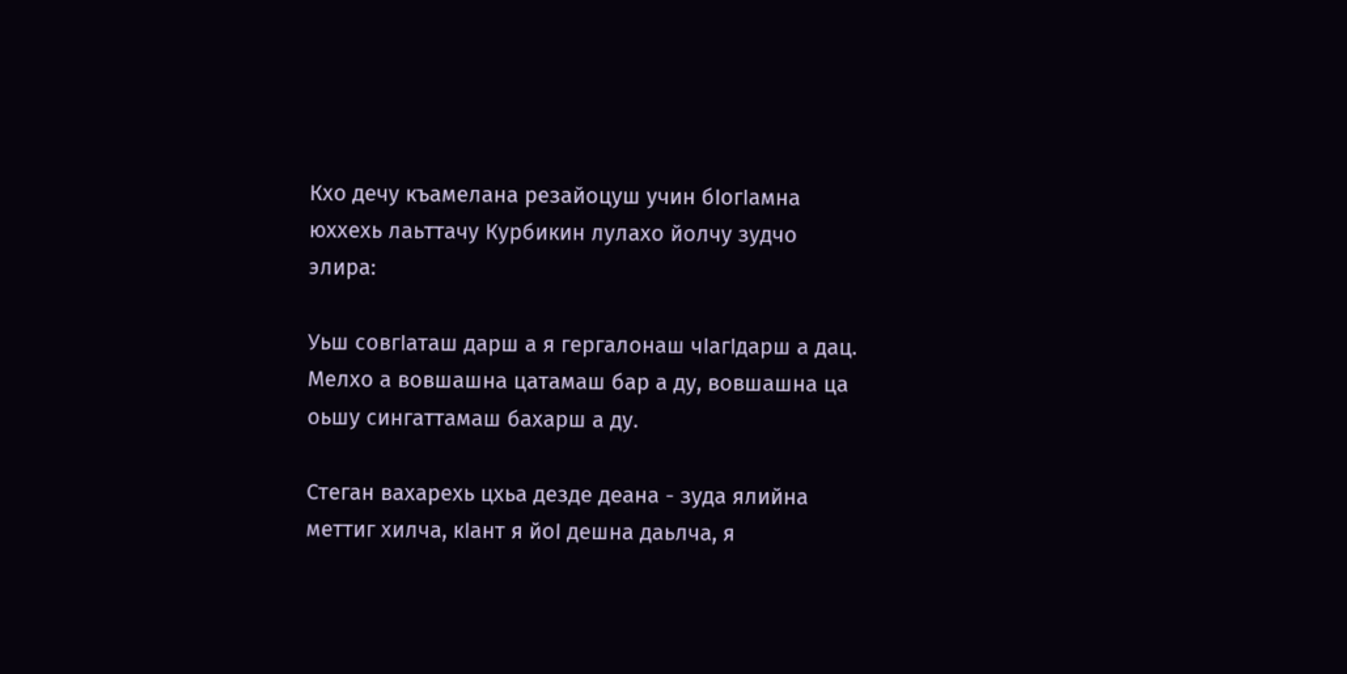Кхо дечу къамелана резайоцуш учин бIогIамна юххехь лаьттачу Курбикин лулахо йолчу зудчо элира:

Уьш совгIаташ дарш а я гергалонаш чIагIдарш а дац. Мелхо а вовшашна цатамаш бар а ду, вовшашна ца оьшу сингаттамаш бахарш а ду.

Стеган вахарехь цхьа дезде деана - зуда ялийна меттиг хилча, кIант я йоI дешна даьлча, я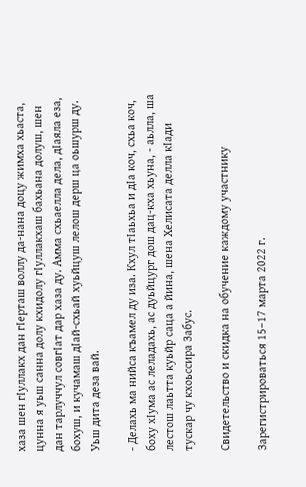хаза шен гIуллакх дан гIерташ воллу да-нана доцу жимха хьаста, цунна я уьш санна долу кхидолу гIуллакхаш бахьана долуш, шен дан тарлуччул совгIат дар хаза ду. Амма схьаелла дела, дIаяла еза, бохуш, и кучамаш дIай-схьай хуьйцуш лелош дерш ца оьшурш ду. Уьш дита деза вай.

- Делахь ма нийса къамел ду иза. Кхул тIаьхьа и дIа коч, схьа коч, боху хIума ас леладахь, ас дуьйцург дош дац-кха хьуна, - аьлла, ша лестош лаьтта куьйр саца а йина, шена Хелисата делла кIади тускар чу кхоьссира Забус.

Свидетельство и скидка на обучение каждому участнику

Зарегистрироваться 15–17 марта 2022 г.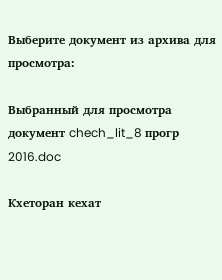Выберите документ из архива для просмотра:

Выбранный для просмотра документ chech_lit_8 прогр 2016.doc

Кхеторан кехат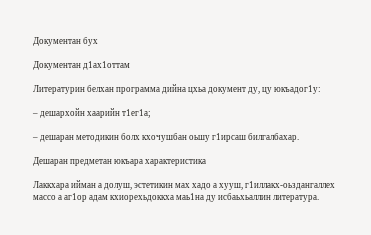Документан бух

Документан д1ах1оттам

Литературин белхан программа дийна цхьа документ ду, цу юкъадог1у:

– дешархойн хаарийн т1ег1а;

– дешаран методикин болх кхочушбан оьшу г1ирсаш билгалбахар.

Дешаран предметан юкъара характеристика

Лаккхара ийман а долуш, эстетикин мах хадо а хууш, г1иллакх-оьздангаллех массо а аг1ор адам кхиорехьдоккха маь1на ду исбаьхьаллин литература.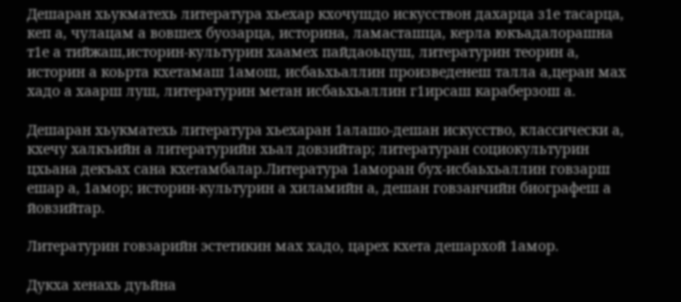Дешаран хьукматехь литература хьехар кхочушдо искусствон дахарца з1е тасарца, кеп а, чулацам а вовшех буозарца, историна, ламасташца, керла юкъадалорашна т1е а тийжаш,историн-культурин хаамех пайдаоьцуш, литературин теорин а, историн а коьрта кхетамаш 1амош, исбаьхьаллин произведенеш талла а,церан мах хадо а хаарш луш, литературин метан исбаьхьаллин г1ирсаш караберзош а.

Дешаран хьукматехь литература хьехаран 1алашо-дешан искусство, классически а, кхечу халкъийн а литературийн хьал довзийтар; литературан социокультурин цхьана декъах сана кхетамбалар.Литература 1аморан бух-исбаьхьаллин говзарш ешар а, 1амор; историн-культурин а хиламийн а, дешан говзанчийн биографеш а йовзийтар.

Литературин говзарийн эстетикин мах хадо, царех кхета дешархой 1амор.

Дукха хенахь дуьйна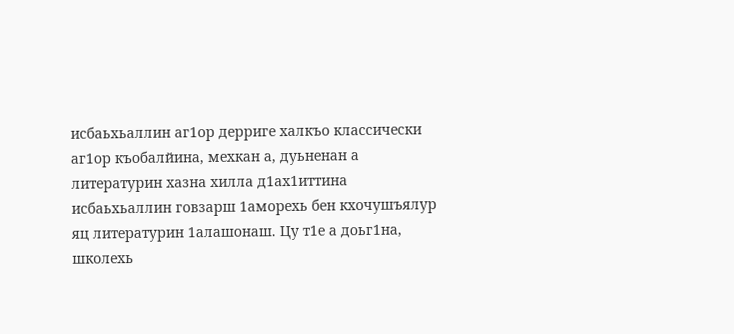исбаьхьаллин аг1ор дерриге халкъо классически аг1ор къобалйина, мехкан а, дуьненан а литературин хазна хилла д1ах1иттина исбаьхьаллин говзарш 1аморехь бен кхочушъялур яц литературин 1алашонаш. Цу т1е а доьг1на, школехь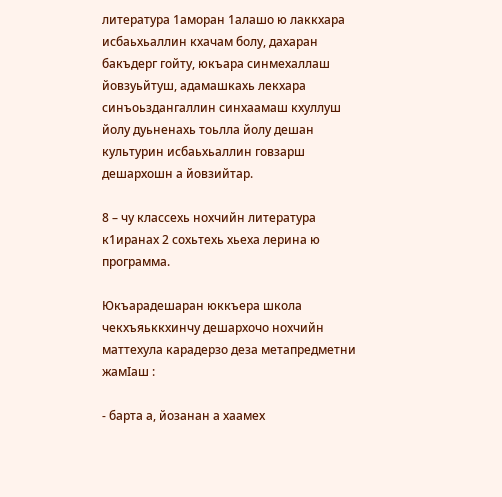литература 1аморан 1алашо ю лаккхара исбаьхьаллин кхачам болу, дахаран бакъдерг гойту, юкъара синмехаллаш йовзуьйтуш, адамашкахь лекхара синъоьздангаллин синхаамаш кхуллуш йолу дуьненахь тоьлла йолу дешан культурин исбаьхьаллин говзарш дешархошн а йовзийтар.

8 – чу классехь нохчийн литература к1иранах 2 сохьтехь хьеха лерина ю программа.

Юкъарадешаран юккъера школа чекхъяьккхинчу дешархочо нохчийн маттехула карадерзо деза метапредметни жамIаш :

- барта а, йозанан а хаамех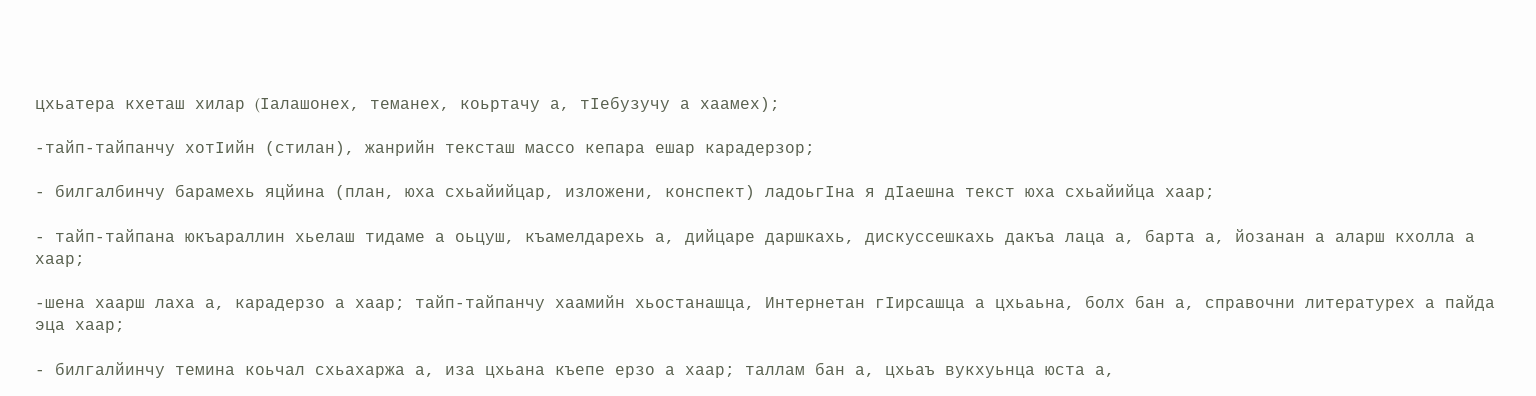цхьатера кхеташ хилар (Iалашонех, теманех, коьртачу а, тIебузучу а хаамех);

-тайп-тайпанчу хотIийн (стилан), жанрийн тексташ массо кепара ешар карадерзор;

- билгалбинчу барамехь яцйина (план, юха схьайийцар, изложени, конспект) ладоьгIна я дIаешна текст юха схьайийца хаар;

- тайп-тайпана юкъараллин хьелаш тидаме а оьцуш, къамелдарехь а, дийцаре даршкахь, дискуссешкахь дакъа лаца а, барта а, йозанан а аларш кхолла а хаар;

-шена хаарш лаха а, карадерзо а хаар; тайп-тайпанчу хаамийн хьостанашца, Интернетан гIирсашца а цхьаьна, болх бан а, справочни литературех а пайда эца хаар;

- билгалйинчу темина коьчал схьахаржа а, иза цхьана къепе ерзо а хаар; таллам бан а, цхьаъ вукхуьнца юста а,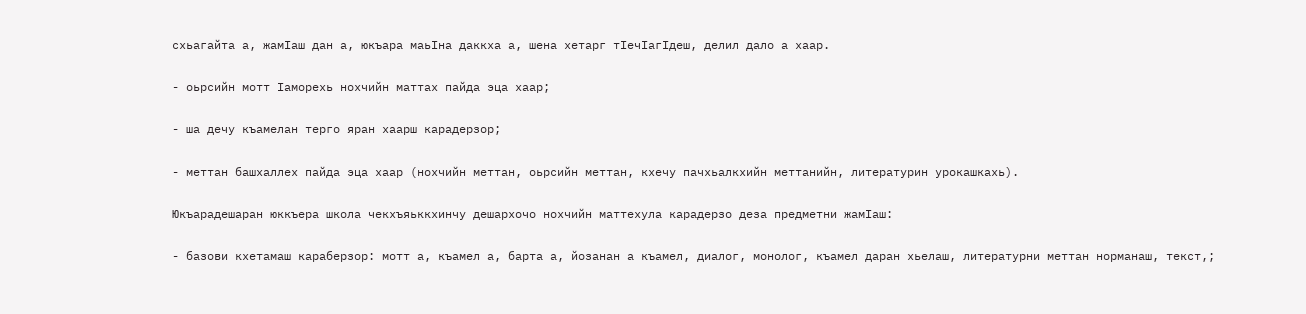схьагайта а, жамIаш дан а, юкъара маьIна даккха а, шена хетарг тIечIагIдеш, делил дало а хаар.

- оьрсийн мотт Iаморехь нохчийн маттах пайда эца хаар;

- ша дечу къамелан терго яран хаарш карадерзор;

- меттан башхаллех пайда эца хаар (нохчийн меттан, оьрсийн меттан, кхечу пачхьалкхийн меттанийн, литературин урокашкахь).

Юкъарадешаран юккъера школа чекхъяьккхинчу дешархочо нохчийн маттехула карадерзо деза предметни жамIаш:

- базови кхетамаш караберзор: мотт а, къамел а, барта а, йозанан а къамел, диалог, монолог, къамел даран хьелаш, литературни меттан норманаш, текст,;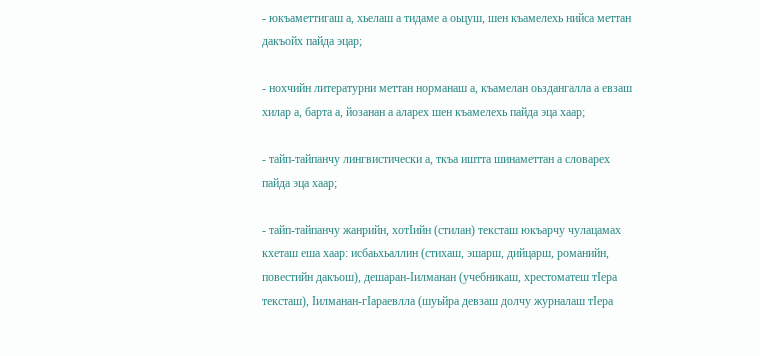- юкъаметтигаш а, хьелаш а тидаме а оьцуш, шен къамелехь нийса меттан дакъойх пайда эцар;

- нохчийн литературни меттан норманаш а, къамелан оьздангалла а евзаш хилар а, барта а, йозанан а аларех шен къамелехь пайда эца хаар;

- тайп-тайпанчу лингвистически а, ткъа иштта шинаметтан а словарех пайда эца хаар;

- тайп-тайпанчу жанрийн, хотIийн (стилан) тексташ юкъарчу чулацамах кхеташ еша хаар: исбаьхьаллин (стихаш, эшарш, дийцарш, романийн, повестийн дакъош), дешаран-Iилманан (учебникаш, хрестоматеш тIера тексташ), Iилманан-гIараевлла (шуьйра девзаш долчу журналаш тIера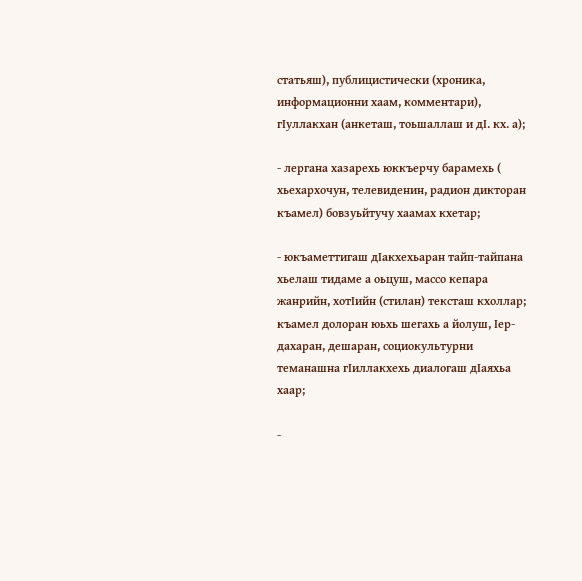статьяш), публицистически (хроника, информационни хаам, комментари), гIуллакхан (анкеташ, тоьшаллаш и дI. кх. а);

- лергана хазарехь юккъерчу барамехь ( хьехархочун, телевиденин, радион дикторан къамел) бовзуьйтучу хаамах кхетар;

- юкъаметтигаш дIакхехьаран тайп-тайпана хьелаш тидаме а оьцуш, массо кепара жанрийн, хотIийн (стилан) тексташ кхоллар; къамел долоран юьхь шегахь а йолуш, Iер-дахаран, дешаран, социокультурни теманашна гIиллакхехь диалогаш дIаяхьа хаар;

-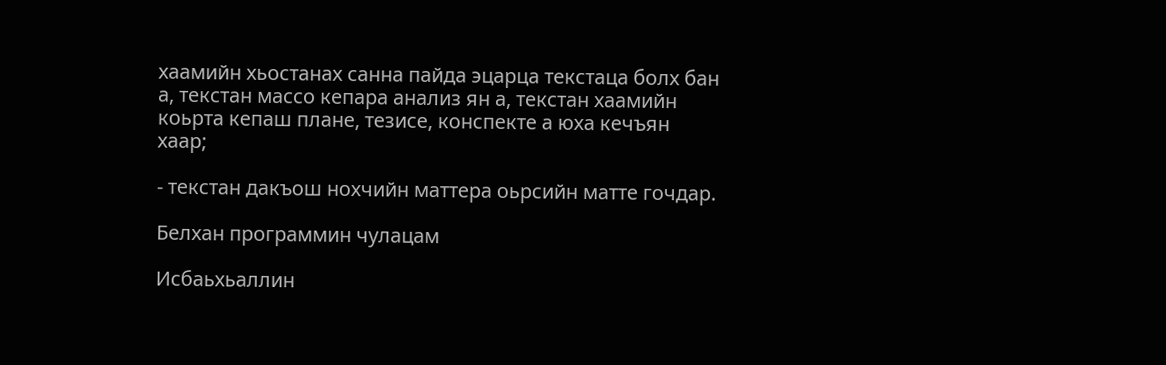хаамийн хьостанах санна пайда эцарца текстаца болх бан а, текстан массо кепара анализ ян а, текстан хаамийн коьрта кепаш плане, тезисе, конспекте а юха кечъян хаар;

- текстан дакъош нохчийн маттера оьрсийн матте гочдар.

Белхан программин чулацам

Исбаьхьаллин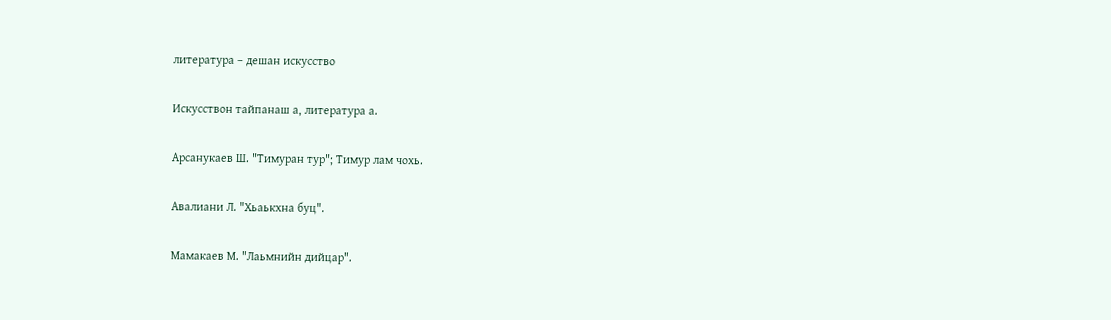литература – дешан искусство

Искусствон тайпанаш а, литература а.

Арсанукаев Ш. "Тимуран тур"; Тимур лам чохь.

Авалиани Л. "Хьаькхна буц".

Мамакаев М. "Лаьмнийн дийцар".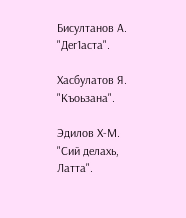Бисултанов А. "Дег1аста".

Хасбулатов Я. "Къоьзана".

Эдилов Х-М. "Сий делахь, Латта".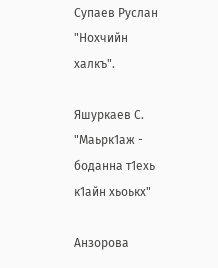Супаев Руслан "Нохчийн халкъ".

Яшуркаев С. "Маьрк1аж - боданна т1ехь к1айн хьоькх"

Анзорова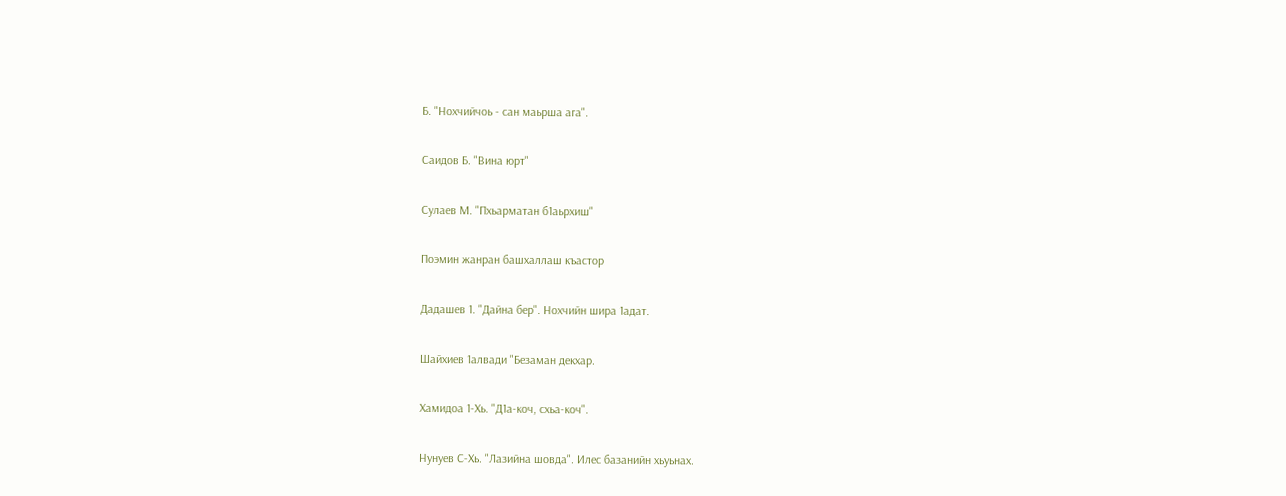Б. "Нохчийчоь - сан маьрша ага".

Саидов Б. "Вина юрт"

Сулаев М. "Пхьарматан б1аьрхиш"

Поэмин жанран башхаллаш къастор

Дадашев 1. "Дайна бер". Нохчийн шира 1адат.

Шайхиев 1алвади "Безаман декхар.

Хамидоа 1-Хь. "Д1а-коч, схьа-коч".

Нунуев С-Хь. "Лазийна шовда". Илес базанийн хьуьнах.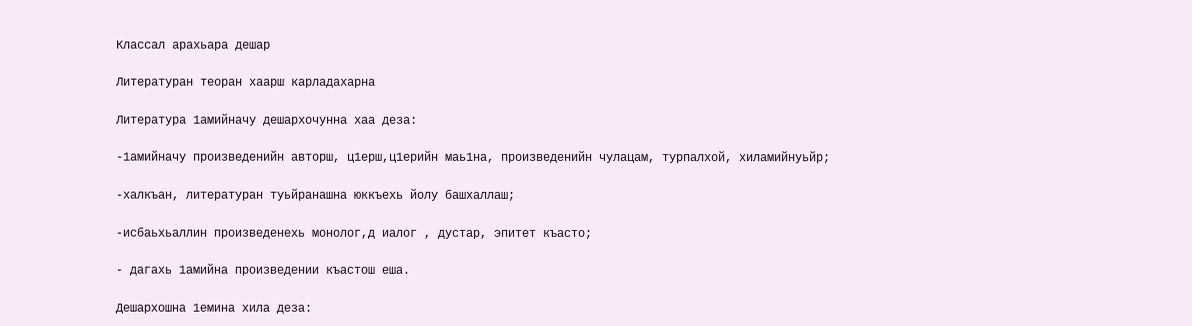Классал арахьара дешар

Литературан теоран хаарш карладахарна

Литература 1амийначу дешархочунна хаа деза:

-1амийначу произведенийн авторш, ц1ерш,ц1ерийн маь1на, произведенийн чулацам, турпалхой, хиламийнуьйр;

-халкъан, литературан туьйранашна юккъехь йолу башхаллаш;

-исбаьхьаллин произведенехь монолог,д иалог , дустар, эпитет къасто;

- дагахь 1амийна произведении къастош еша.

Дешархошна 1емина хила деза: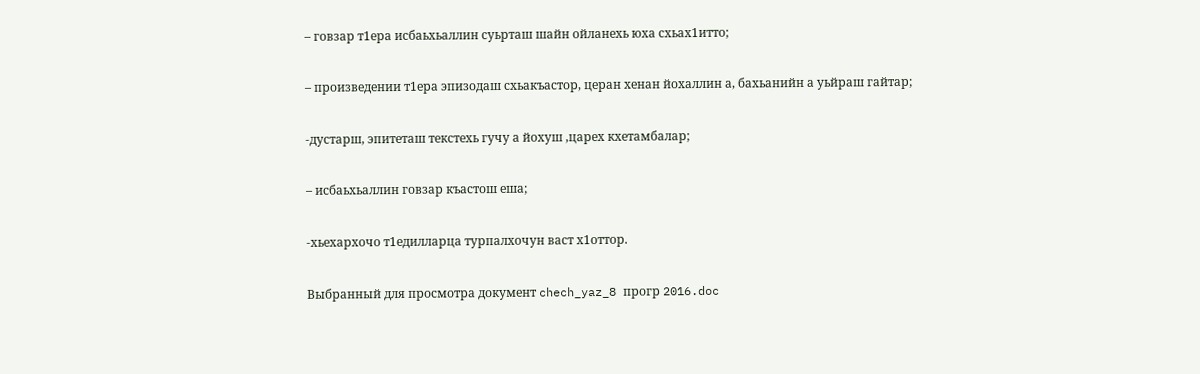– говзар т1ера исбаьхьаллин суьрташ шайн ойланехь юха схьах1итто;

– произведении т1ера эпизодаш схьакъастор, церан хенан йохаллин а, бахьанийн а уьйраш гайтар;

-дустарш, эпитеташ текстехь гучу а йохуш ,царех кхетамбалар;

– исбаьхьаллин говзар къастош еша;

-хьехархочо т1едилларца турпалхочун васт х1оттор.

Выбранный для просмотра документ chech_yaz_8 прогр 2016.doc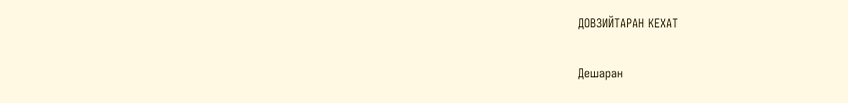ДОВЗИЙТАРАН КЕХАТ

Дешаран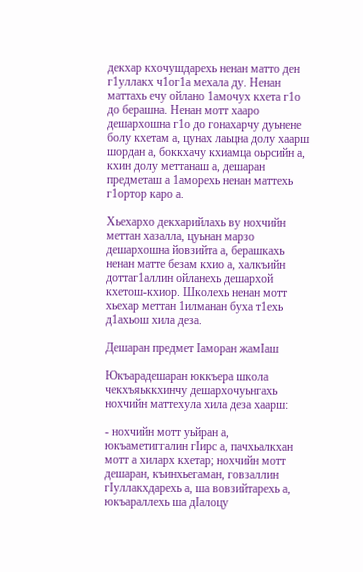декхар кхочушдарехь ненан матто ден г1уллакх ч1ог1а мехала ду. Ненан маттахь ечу ойлано 1амочух кхета г1о до берашна. Ненан мотт хааро дешархошна г1о до гонахарчу дуьнене болу кхетам а, цунах лаьцна долу хаарш шордан а, боккхачу кхиамца оьрсийн а, кхин долу меттанаш а, дешаран предметаш а 1аморехь ненан маттехь г1ортор каро а.

Хьехархо декхарийлахь ву нохчийн меттан хазалла, цуьнан марзо дешархошна йовзийта а, берашкахь ненан матте безам кхио а, халкъийн доттаг1аллин ойланехь дешархой кхетош-кхиор. Школехь ненан мотт хьехар меттан 1илманан буха т1ехь д1ахьош хила деза.

Дешаран предмет Iаморан жамIаш

Юкъарадешаран юккъера школа чекхъяьккхинчу дешархочуьнгахь нохчийн маттехула хила деза хаарш:

- нохчийн мотт уьйран а, юкъаметиггалин гIирс а, пачхьалкхан мотт а хиларх кхетар; нохчийн мотт дешаран, къинхьегаман, говзаллин гIуллакхдарехь а, ша вовзийтарехь а, юкъараллехь ша дIалоцу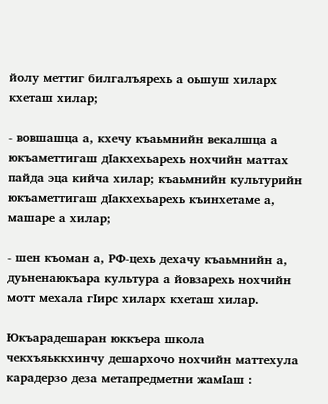йолу меттиг билгалъярехь а оьшуш хиларх кхеташ хилар;

- вовшашца а, кхечу къаьмнийн векалшца а юкъаметтигаш дIакхехьарехь нохчийн маттах пайда эца кийча хилар; къаьмнийн культурийн юкъаметтигаш дIакхехьарехь къинхетаме а, машаре а хилар;

- шен къоман а, РФ-цехь дехачу къаьмнийн а, дуьненаюкъара культура а йовзарехь нохчийн мотт мехала гIирс хиларх кхеташ хилар.

Юкъарадешаран юккъера школа чекхъяьккхинчу дешархочо нохчийн маттехула карадерзо деза метапредметни жамIаш :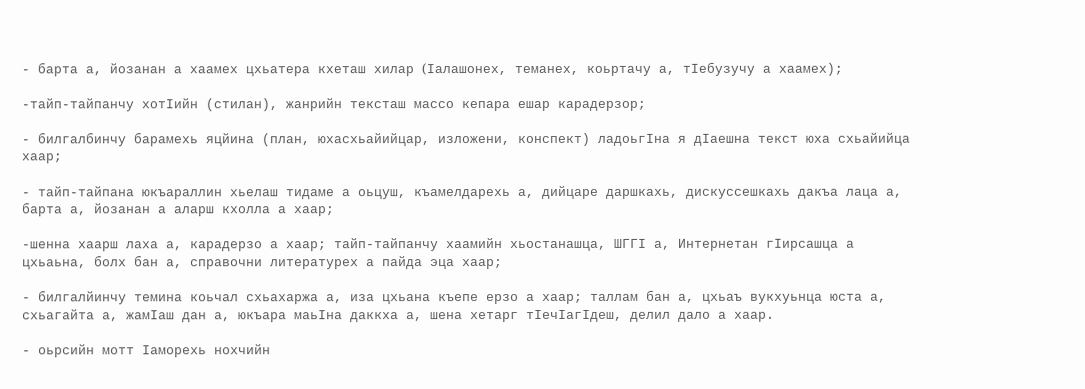- барта а, йозанан а хаамех цхьатера кхеташ хилар (Iалашонех, теманех, коьртачу а, тIебузучу а хаамех);

-тайп-тайпанчу хотIийн (стилан), жанрийн тексташ массо кепара ешар карадерзор;

- билгалбинчу барамехь яцйина (план, юхасхьайийцар, изложени, конспект) ладоьгIна я дIаешна текст юха схьайийца хаар;

- тайп-тайпана юкъараллин хьелаш тидаме а оьцуш, къамелдарехь а, дийцаре даршкахь, дискуссешкахь дакъа лаца а, барта а, йозанан а аларш кхолла а хаар;

-шенна хаарш лаха а, карадерзо а хаар; тайп-тайпанчу хаамийн хьостанашца, ШГГI а, Интернетан гIирсашца а цхьаьна, болх бан а, справочни литературех а пайда эца хаар;

- билгалйинчу темина коьчал схьахаржа а, иза цхьана къепе ерзо а хаар; таллам бан а, цхьаъ вукхуьнца юста а, схьагайта а, жамIаш дан а, юкъара маьIна даккха а, шена хетарг тIечIагIдеш, делил дало а хаар.

- оьрсийн мотт Iаморехь нохчийн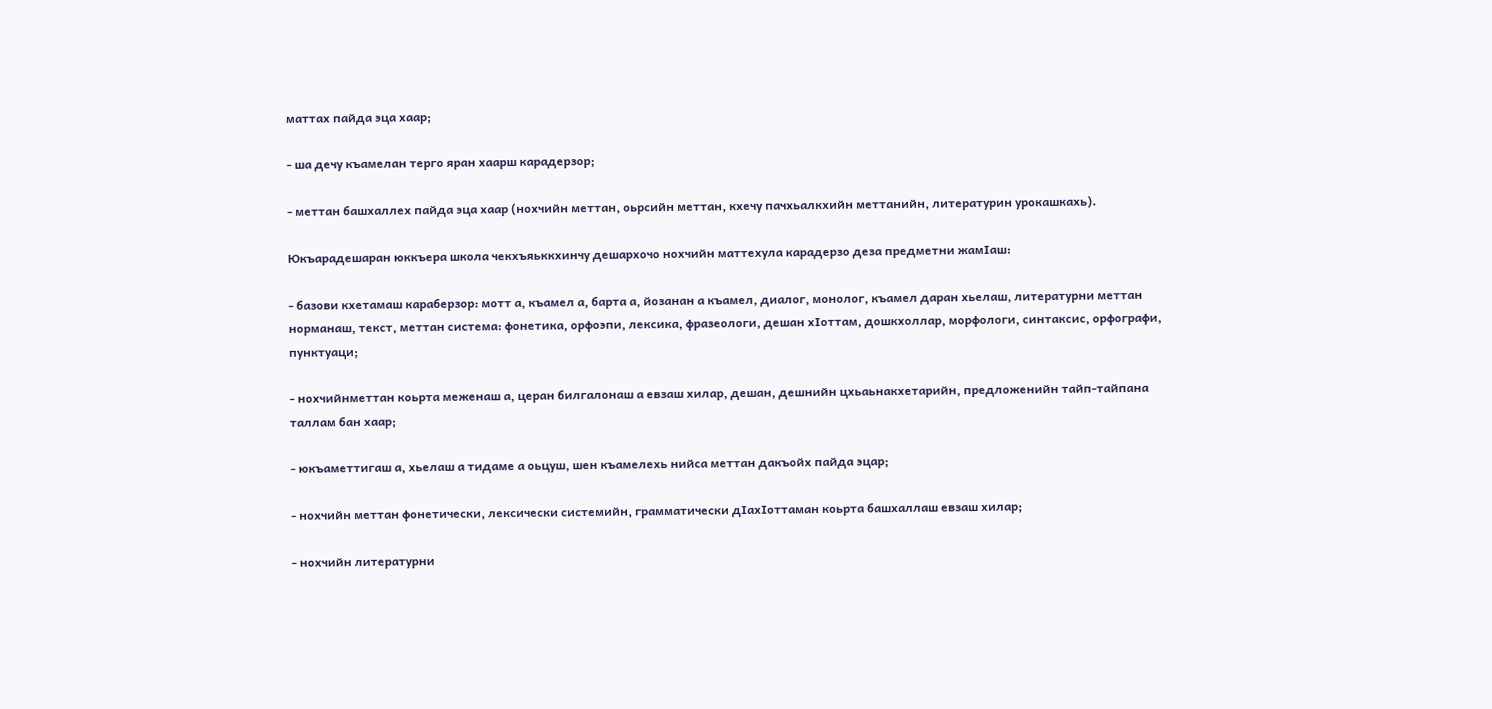маттах пайда эца хаар;

- ша дечу къамелан терго яран хаарш карадерзор;

- меттан башхаллех пайда эца хаар (нохчийн меттан, оьрсийн меттан, кхечу пачхьалкхийн меттанийн, литературин урокашкахь).

Юкъарадешаран юккъера школа чекхъяьккхинчу дешархочо нохчийн маттехула карадерзо деза предметни жамIаш:

- базови кхетамаш караберзор: мотт а, къамел а, барта а, йозанан а къамел, диалог, монолог, къамел даран хьелаш, литературни меттан норманаш, текст, меттан система: фонетика, орфоэпи, лексика, фразеологи, дешан хIоттам, дошкхоллар, морфологи, синтаксис, орфографи, пунктуаци;

- нохчийнметтан коьрта меженаш а, церан билгалонаш а евзаш хилар, дешан, дешнийн цхьаьнакхетарийн, предложенийн тайп-тайпана таллам бан хаар;

- юкъаметтигаш а, хьелаш а тидаме а оьцуш, шен къамелехь нийса меттан дакъойх пайда эцар;

- нохчийн меттан фонетически, лексически системийн, грамматически дIахIоттаман коьрта башхаллаш евзаш хилар;

- нохчийн литературни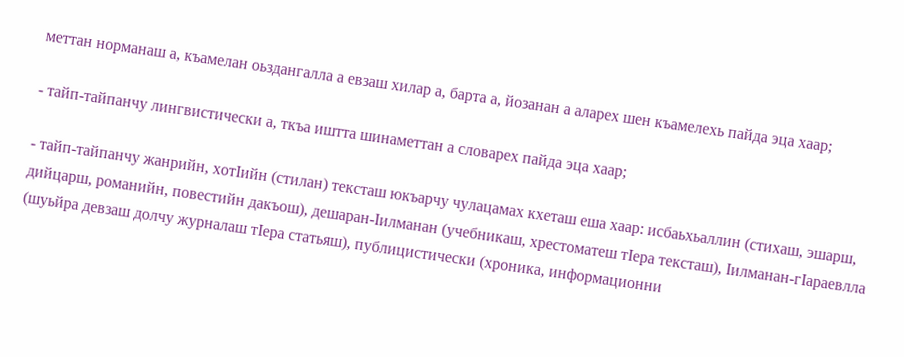меттан норманаш а, къамелан оьздангалла а евзаш хилар а, барта а, йозанан а аларех шен къамелехь пайда эца хаар;

- тайп-тайпанчу лингвистически а, ткъа иштта шинаметтан а словарех пайда эца хаар;

- тайп-тайпанчу жанрийн, хотIийн (стилан) тексташ юкъарчу чулацамах кхеташ еша хаар: исбаьхьаллин (стихаш, эшарш, дийцарш, романийн, повестийн дакъош), дешаран-Iилманан (учебникаш, хрестоматеш тIера тексташ), Iилманан-гIараевлла (шуьйра девзаш долчу журналаш тIера статьяш), публицистически (хроника, информационни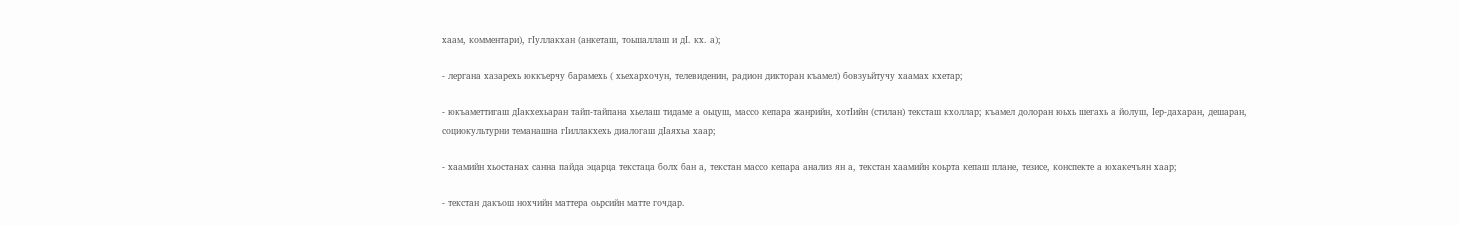хаам, комментари), гIуллакхан (анкеташ, тоьшаллаш и дI. кх. а);

- лергана хазарехь юккъерчу барамехь ( хьехархочун, телевиденин, радион дикторан къамел) бовзуьйтучу хаамах кхетар;

- юкъаметтигаш дIакхехьаран тайп-тайпана хьелаш тидаме а оьцуш, массо кепара жанрийн, хотIийн (стилан) тексташ кхоллар; къамел долоран юьхь шегахь а йолуш, Iер-дахаран, дешаран, социокультурни теманашна гIиллакхехь диалогаш дIаяхьа хаар;

- хаамийн хьостанах санна пайда эцарца текстаца болх бан а, текстан массо кепара анализ ян а, текстан хаамийн коьрта кепаш плане, тезисе, конспекте а юхакечъян хаар;

- текстан дакъош нохчийн маттера оьрсийн матте гочдар.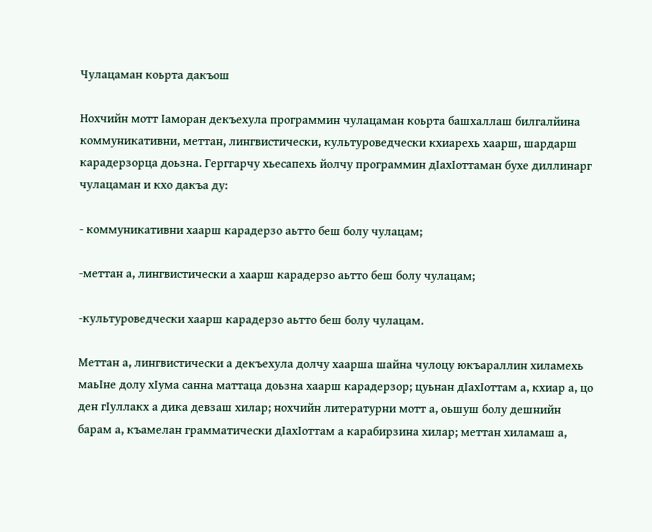Чулацаман коьрта дакъош

Нохчийн мотт Iаморан декъехула программин чулацаман коьрта башхаллаш билгалйина коммуникативни, меттан, лингвистически, культуроведчески кхиарехь хаарш, шардарш карадерзорца доьзна. Герггарчу хьесапехь йолчу программин дIахIоттаман бухе диллинарг чулацаман и кхо дакъа ду:

- коммуникативни хаарш карадерзо аьтто беш болу чулацам;

-меттан а, лингвистически а хаарш карадерзо аьтто беш болу чулацам;

-культуроведчески хаарш карадерзо аьтто беш болу чулацам.

Меттан а, лингвистически а декъехула долчу хаарша шайна чулоцу юкъараллин хиламехь маьIне долу хIума санна маттаца доьзна хаарш карадерзор; цуьнан дIахIоттам а, кхиар а, цо ден гIуллакх а дика девзаш хилар; нохчийн литературни мотт а, оьшуш болу дешнийн барам а, къамелан грамматически дIахIоттам а карабирзина хилар; меттан хиламаш а,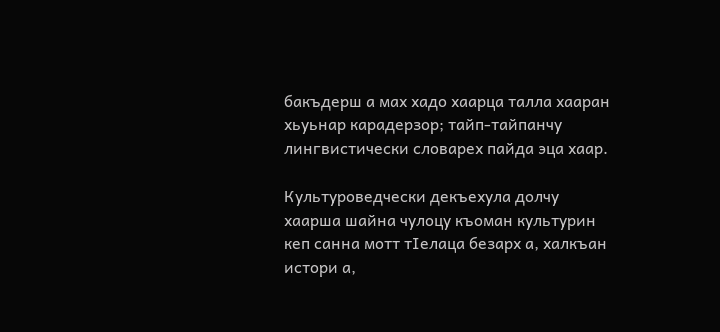бакъдерш а мах хадо хаарца талла хааран хьуьнар карадерзор; тайп-тайпанчу лингвистически словарех пайда эца хаар.

Культуроведчески декъехула долчу хаарша шайна чулоцу къоман культурин кеп санна мотт тIелаца безарх а, халкъан истори а,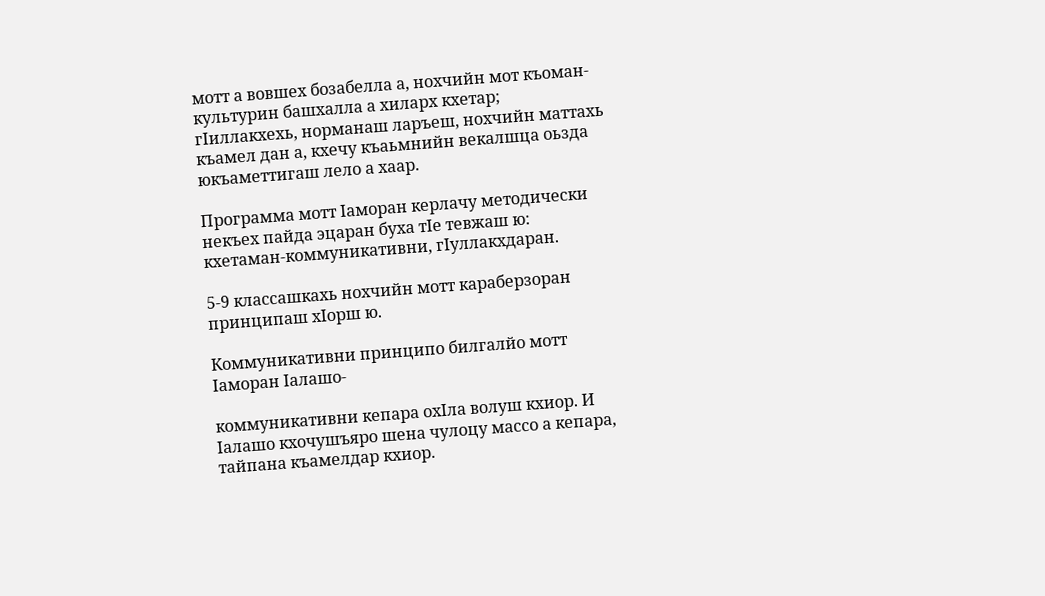мотт а вовшех бозабелла а, нохчийн мот къоман-культурин башхалла а хиларх кхетар; гIиллакхехь, норманаш ларъеш, нохчийн маттахь къамел дан а, кхечу къаьмнийн векалшца оьзда юкъаметтигаш лело а хаар.

Программа мотт Iаморан керлачу методически некъех пайда эцаран буха тIе тевжаш ю: кхетаман-коммуникативни, гIуллакхдаран.

5-9 классашкахь нохчийн мотт караберзоран принципаш хIорш ю.

Коммуникативни принципо билгалйо мотт Iаморан Iалашо-

коммуникативни кепара охIла волуш кхиор. И Iалашо кхочушъяро шена чулоцу массо а кепара, тайпана къамелдар кхиор.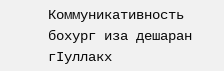Коммуникативность бохург иза дешаран гIуллакх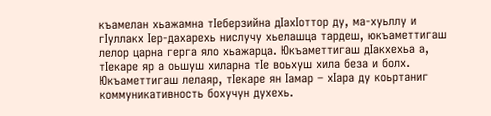къамелан хьажамна тIеберзийна дIахIоттор ду, ма-хуьллу и гIуллакх Iер-дахарехь нислучу хьелашца тардеш, юкъаметтигаш лелор царна герга яло хьажарца. Юкъаметтигаш дIакхехьа а, тIекаре яр а оьшуш хиларна тIе воьхуш хила беза и болх. Юкъаметтигаш лелаяр, тIекаре ян Iамар – хIара ду коьртаниг коммуникативность бохучун духехь.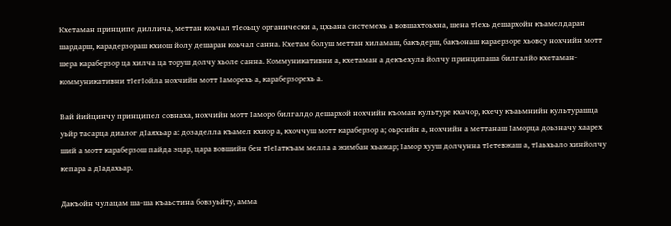Кхетаман принципе диллича, меттан коьчал тIеоьцу органически а, цхьана системехь а вовшахтоьхна, шена тIехь дешархойн къамелдаран шардарш, карадерзораш кхиош йолу дешаран коьчал санна. Кхетам болуш меттан хиламаш, бакъдерш, бакъонаш караерзоре хьовсу нохчийн мотт шера караберзор ца хилча ца торуш долчу хьоле санна. Коммуникативни а, кхетаман а декъехула йолчу принципаша билгалйо кхетаман-коммуникативни тIегIойла нохчийн мотт Iаморехь а, караберзорехь а.

Вай йийцинчу принципел совнаха, нохчийн мотт Iаморо билгалдо дешархой нохчийн къоман культуре кхачор, кхечу къаьмнийн культурашца уьйр тасарца диалог дIаяхьар а: дозаделла къамел кхиор а, кхоччуш мотт караберзор а; оьрсийн а, нохчийн а меттанаш Iаморца доьзначу хаарех ший а мотт караберзош пайда эцар, цара вовшийн бен тIеIаткъам мелла а жимбан хьажар; Iамор хууш долчунна тIетевжаш а, тIаьхьало хинйолчу кепара а дIадахьар.

Дакъойн чулацам ша-ша къаьстина бовзуьйту, амма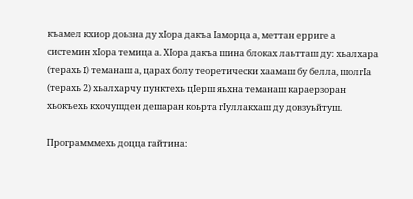къамел кхиор доьзна ду хIора дакъа Iаморца а, меттан ерриге а системин хIора темица а. ХIора дакъа шина блоках лаьтташ ду: хьалхара (терахь I) теманаш а, царах болу теоретически хаамаш бу белла, шолгIа (терахь 2) хьалхарчу пунктехь цIерш яьхна теманаш караерзоран хьокъехь кхочушден дешаран коьрта гIуллакхаш ду довзуьйтуш.

Программмехь доцца гайтина: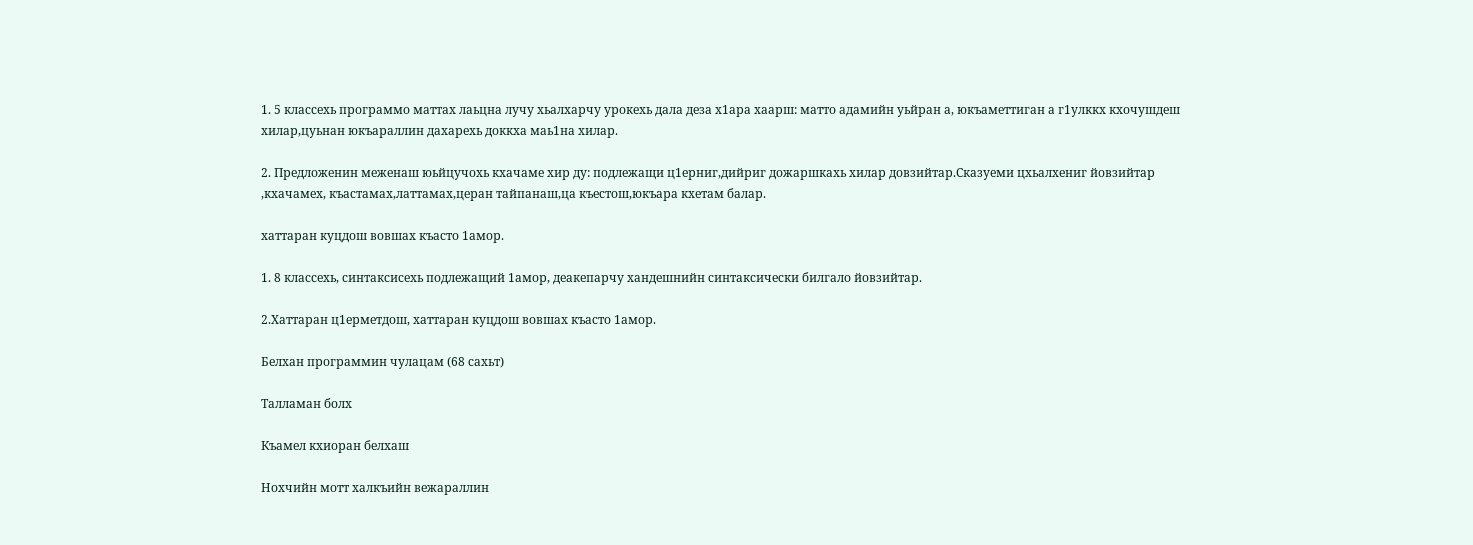1. 5 классехь программо маттах лаьцна лучу хьалхарчу урокехь дала деза х1ара хаарш: матто адамийн уьйран а, юкъаметтиган а г1улккх кхочушдеш хилар,цуьнан юкъараллин дахарехь доккха маь1на хилар.

2. Предложенин меженаш юьйцучохь кхачаме хир ду: подлежащи ц1ерниг,дийриг дожаршкахь хилар довзийтар.Сказуеми цхьалхениг йовзийтар ,кхачамех, къастамах,латтамах,церан тайпанаш,ца къестош,юкъара кхетам балар.

хаттаран куцдош вовшах къасто 1амор.

1. 8 классехь, синтаксисехь подлежащий 1амор, деакепарчу хандешнийн синтаксически билгало йовзийтар.

2.Хаттаран ц1ерметдош, хаттаран куцдош вовшах къасто 1амор.

Белхан программин чулацам (68 сахьт)

Талламан болх

Къамел кхиоран белхаш

Нохчийн мотт халкъийн вежараллин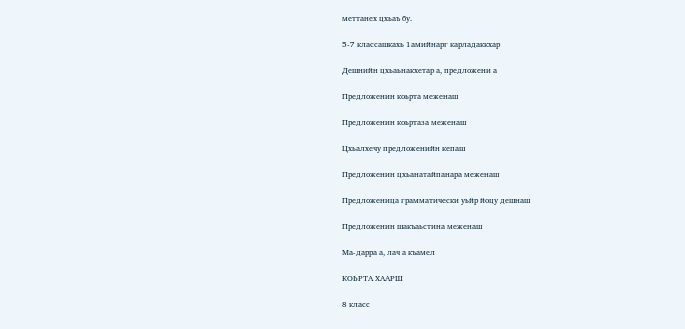меттанех цхьаъ бу.

5-7 классашкахь 1амийнарг карладаккхар

Дешнийн цхьаьнакхетар а, предложени а

Предложенин коьрта меженаш

Предложенин коьртаза меженаш

Цхьалхечу предложенийн кепаш

Предложенин цхьанатайпанара меженаш

Предложеница грамматически уьйр йоцу дешнаш

Предложенин шакъаьстина меженаш

Ма-дарра а, лач а къамел

КОЬРТА ХААРШ

8 класс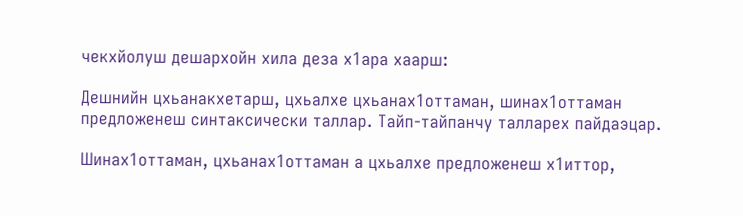чекхйолуш дешархойн хила деза х1ара хаарш:

Дешнийн цхьанакхетарш, цхьалхе цхьанах1оттаман, шинах1оттаман предложенеш синтаксически таллар. Тайп-тайпанчу талларех пайдаэцар.

Шинах1оттаман, цхьанах1оттаман а цхьалхе предложенеш х1иттор,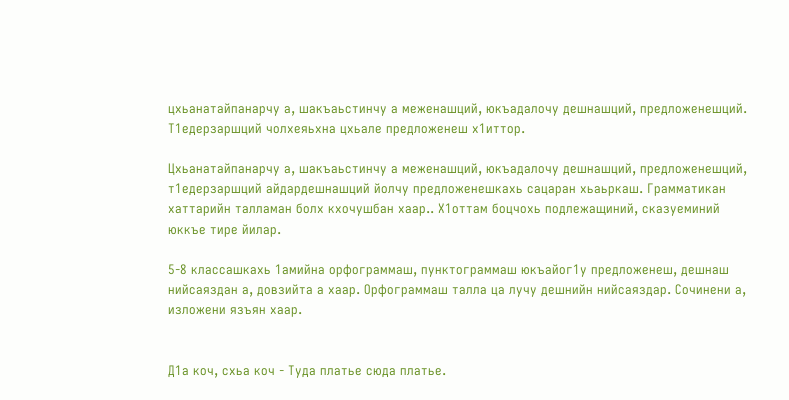цхьанатайпанарчу а, шакъаьстинчу а меженашций, юкъадалочу дешнашций, предложенешций. Т1едерзаршций чолхеяьхна цхьале предложенеш х1иттор.

Цхьанатайпанарчу а, шакъаьстинчу а меженашций, юкъадалочу дешнашций, предложенешций, т1едерзаршций айдардешнашций йолчу предложенешкахь сацаран хьаьркаш. Грамматикан хаттарийн талламан болх кхочушбан хаар.. Х1оттам боцчохь подлежащиний, сказуеминий юккъе тире йилар.

5-8 классашкахь 1амийна орфограммаш, пунктограммаш юкъайог1у предложенеш, дешнаш нийсаяздан а, довзийта а хаар. Орфограммаш талла ца лучу дешнийн нийсаяздар. Сочинени а, изложени язъян хаар.


Д1а коч, cхьа коч - Туда платье сюда платье.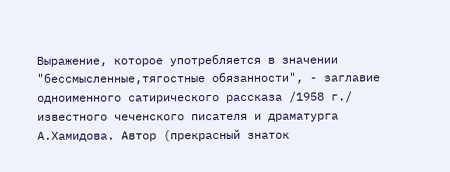Выражение, которое употребляется в значении "бессмысленные,тягостные обязанности", - заглавие одноименного сатирического рассказа /1958 г./ известного чеченского писателя и драматурга А.Хамидова. Автор (прекрасный знаток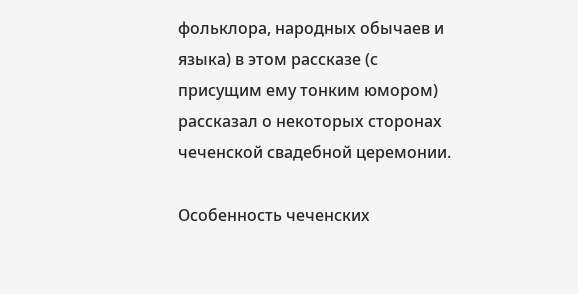фольклора, народных обычаев и языка) в этом рассказе (с присущим ему тонким юмором) рассказал о некоторых сторонах чеченской свадебной церемонии.

Особенность чеченских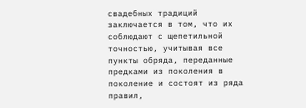свадебных традиций заключается в том, что их соблюдают с щепетильной точностью, учитывая все пункты обряда, переданные предками из поколения в поколение и состоят из ряда правил,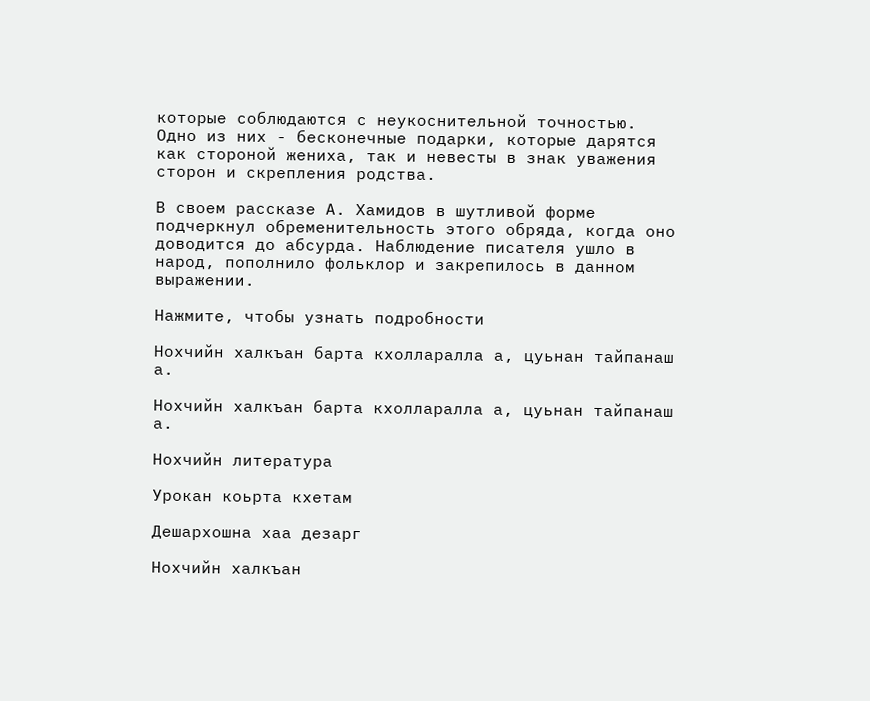которые соблюдаются с неукоснительной точностью. Одно из них - бесконечные подарки, которые дарятся как стороной жениха, так и невесты в знак уважения сторон и скрепления родства.

В своем рассказе А. Хамидов в шутливой форме подчеркнул обременительность этого обряда, когда оно доводится до абсурда. Наблюдение писателя ушло в народ, пополнило фольклор и закрепилось в данном выражении.

Нажмите, чтобы узнать подробности

Нохчийн халкъан барта кхолларалла а, цуьнан тайпанаш а.

Нохчийн халкъан барта кхолларалла а, цуьнан тайпанаш а.

Нохчийн литература

Урокан коьрта кхетам

Дешархошна хаа дезарг

Нохчийн халкъан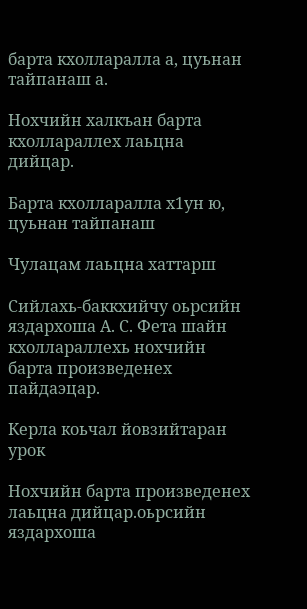барта кхолларалла а, цуьнан тайпанаш а.

Нохчийн халкъан барта кхоллараллех лаьцна дийцар.

Барта кхолларалла х1ун ю, цуьнан тайпанаш

Чулацам лаьцна хаттарш

Сийлахь-баккхийчу оьрсийн яздархоша А. С. Фета шайн кхоллараллехь нохчийн барта произведенех пайдаэцар.

Керла коьчал йовзийтаран урок

Нохчийн барта произведенех лаьцна дийцар.оьрсийн яздархоша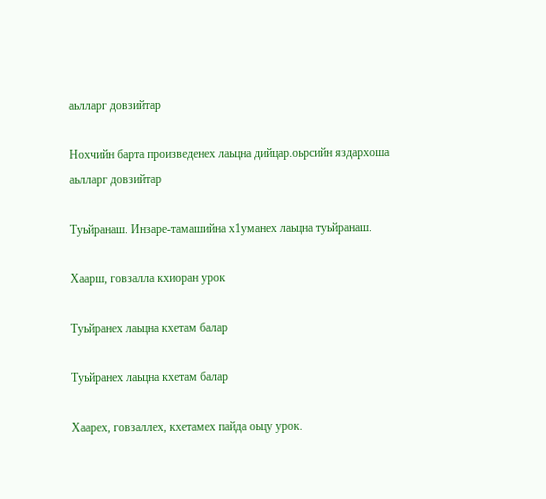аьлларг довзийтар

Нохчийн барта произведенех лаьцна дийцар.оьрсийн яздархоша аьлларг довзийтар

Туьйранаш. Инзаре-тамашийна х1уманех лаьцна туьйранаш.

Хаарш, говзалла кхиоран урок

Туьйранех лаьцна кхетам балар

Туьйранех лаьцна кхетам балар

Хаарех, говзаллех, кхетамех пайда оьцу урок.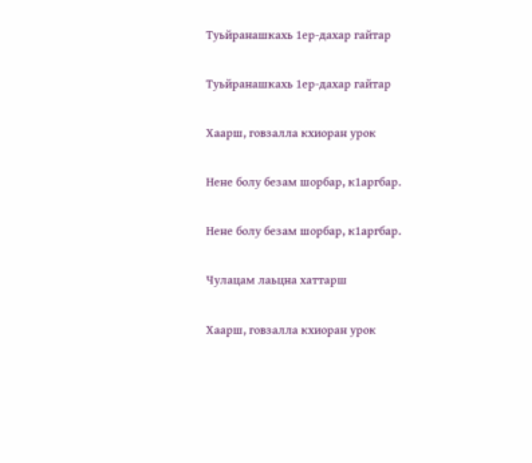Туьйранашкахь 1ер-дахар гайтар

Туьйранашкахь 1ер-дахар гайтар

Хаарш, говзалла кхиоран урок

Нене болу безам шорбар, к1аргбар.

Нене болу безам шорбар, к1аргбар.

Чулацам лаьцна хаттарш

Хаарш, говзалла кхиоран урок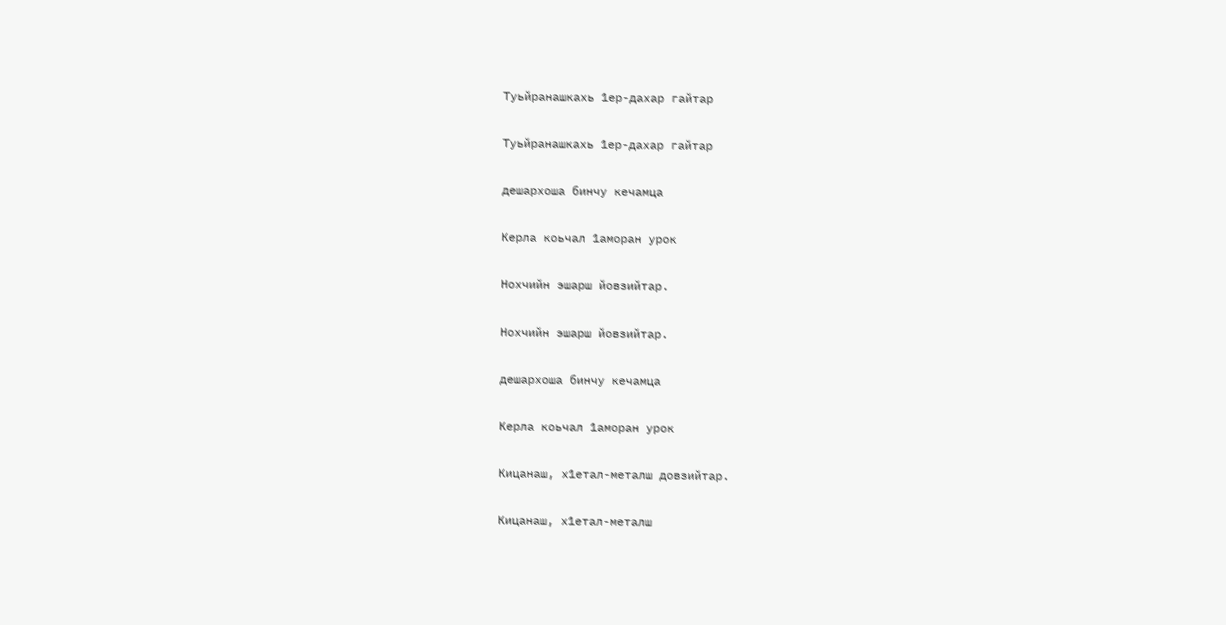Туьйранашкахь 1ер-дахар гайтар

Туьйранашкахь 1ер-дахар гайтар

дешархоша бинчу кечамца

Керла коьчал 1аморан урок

Нохчийн эшарш йовзийтар.

Нохчийн эшарш йовзийтар.

дешархоша бинчу кечамца

Керла коьчал 1аморан урок

Кицанаш, х1етал-металш довзийтар.

Кицанаш, х1етал-металш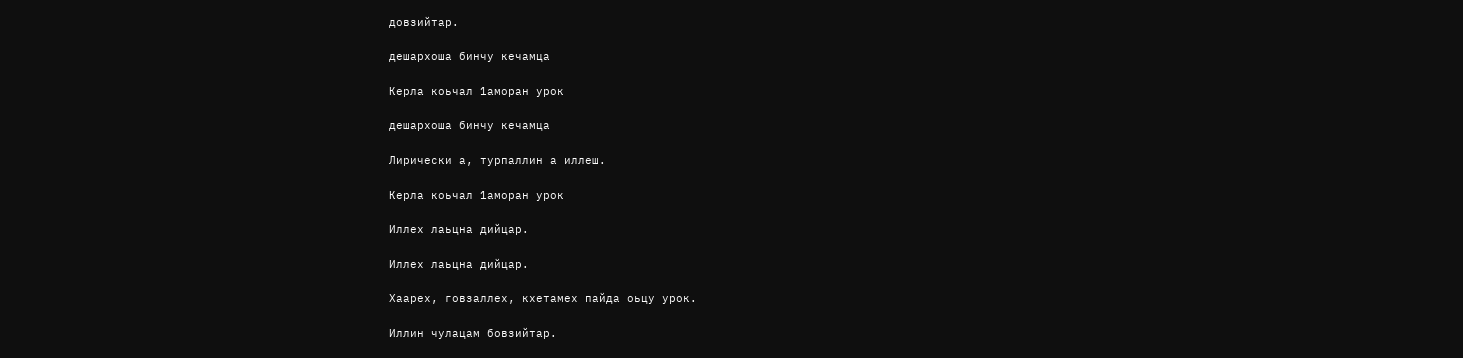довзийтар.

дешархоша бинчу кечамца

Керла коьчал 1аморан урок

дешархоша бинчу кечамца

Лирически а, турпаллин а иллеш.

Керла коьчал 1аморан урок

Иллех лаьцна дийцар.

Иллех лаьцна дийцар.

Хаарех, говзаллех, кхетамех пайда оьцу урок.

Иллин чулацам бовзийтар.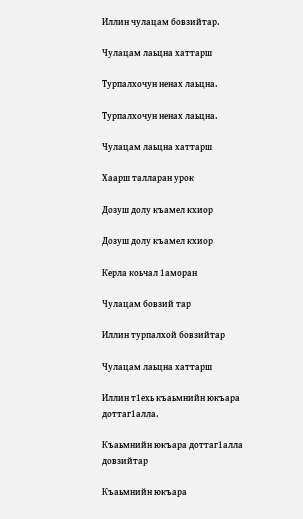Иллин чулацам бовзийтар.

Чулацам лаьцна хаттарш

Турпалхочун ненах лаьцна.

Турпалхочун ненах лаьцна.

Чулацам лаьцна хаттарш

Хаарш талларан урок

Дозуш долу къамел кхиор

Дозуш долу къамел кхиор

Керла коьчал 1аморан

Чулацам бовзий тар

Иллин турпалхой бовзийтар

Чулацам лаьцна хаттарш

Иллин т1ехь къаьмнийн юкъара доттаг1алла.

Къаьмнийн юкъара доттаг1алла довзийтар

Къаьмнийн юкъара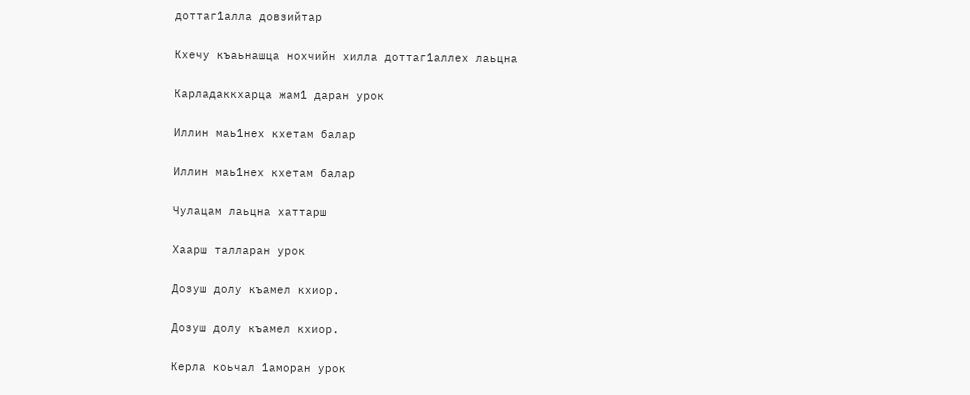доттаг1алла довзийтар

Кхечу къаьнашца нохчийн хилла доттаг1аллех лаьцна

Карладаккхарца жам1 даран урок

Иллин маь1нех кхетам балар

Иллин маь1нех кхетам балар

Чулацам лаьцна хаттарш

Хаарш талларан урок

Дозуш долу къамел кхиор.

Дозуш долу къамел кхиор.

Керла коьчал 1аморан урок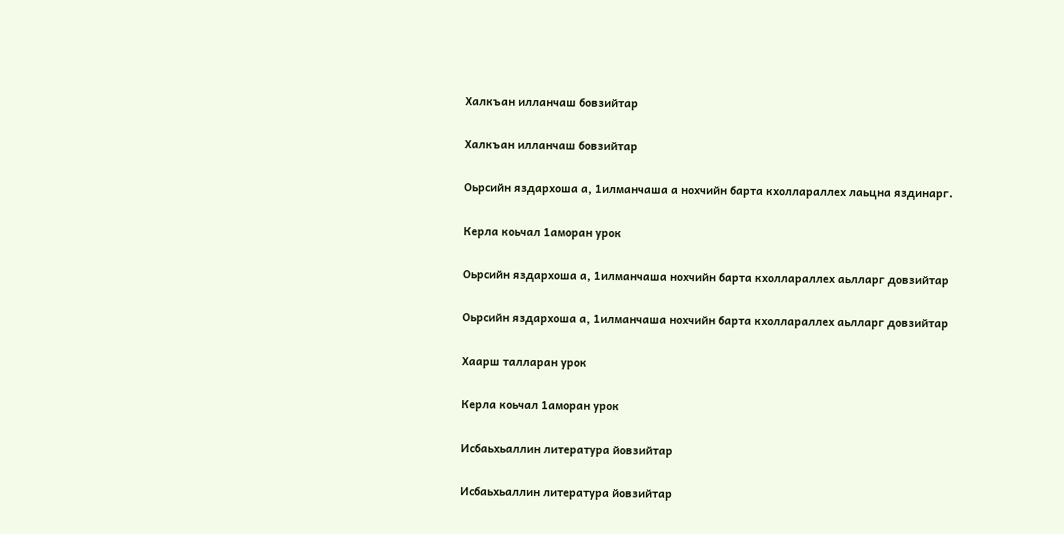Халкъан илланчаш бовзийтар

Халкъан илланчаш бовзийтар

Оьрсийн яздархоша а, 1илманчаша а нохчийн барта кхоллараллех лаьцна яздинарг.

Керла коьчал 1аморан урок

Оьрсийн яздархоша а, 1илманчаша нохчийн барта кхоллараллех аьлларг довзийтар

Оьрсийн яздархоша а, 1илманчаша нохчийн барта кхоллараллех аьлларг довзийтар

Хаарш талларан урок

Керла коьчал 1аморан урок

Исбаьхьаллин литература йовзийтар

Исбаьхьаллин литература йовзийтар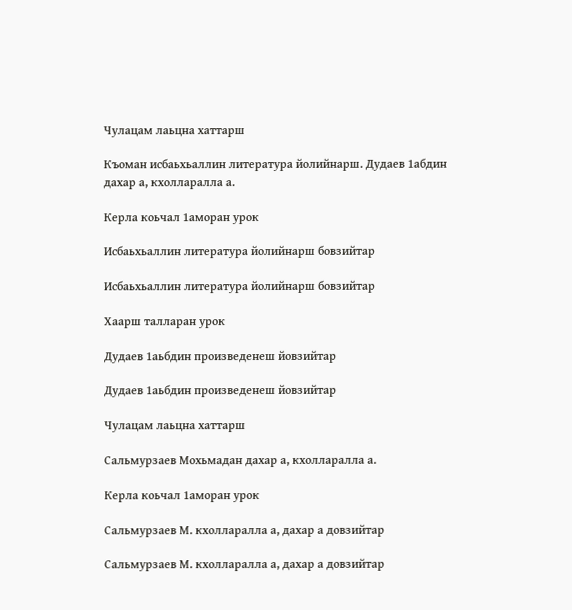Чулацам лаьцна хаттарш

Къоман исбаьхьаллин литература йолийнарш. Дудаев 1абдин дахар а, кхолларалла а.

Керла коьчал 1аморан урок

Исбаьхьаллин литература йолийнарш бовзийтар

Исбаьхьаллин литература йолийнарш бовзийтар

Хаарш талларан урок

Дудаев 1аьбдин произведенеш йовзийтар

Дудаев 1аьбдин произведенеш йовзийтар

Чулацам лаьцна хаттарш

Сальмурзаев Мохьмадан дахар а, кхолларалла а.

Керла коьчал 1аморан урок

Сальмурзаев М. кхолларалла а, дахар а довзийтар

Сальмурзаев М. кхолларалла а, дахар а довзийтар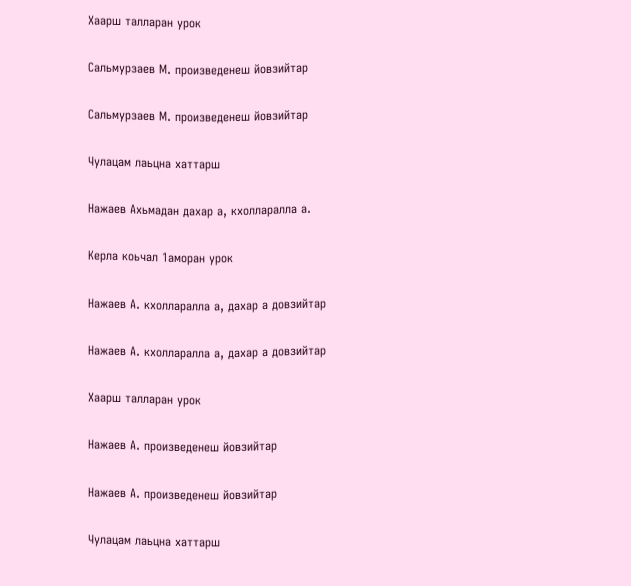Хаарш талларан урок

Сальмурзаев М. произведенеш йовзийтар

Сальмурзаев М. произведенеш йовзийтар

Чулацам лаьцна хаттарш

Нажаев Ахьмадан дахар а, кхолларалла а.

Керла коьчал 1аморан урок

Нажаев А. кхолларалла а, дахар а довзийтар

Нажаев А. кхолларалла а, дахар а довзийтар

Хаарш талларан урок

Нажаев А. произведенеш йовзийтар

Нажаев А. произведенеш йовзийтар

Чулацам лаьцна хаттарш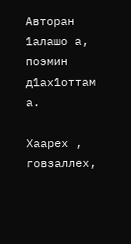Авторан 1алашо а, поэмин д1ах1оттам а.

Хаарех , говзаллех,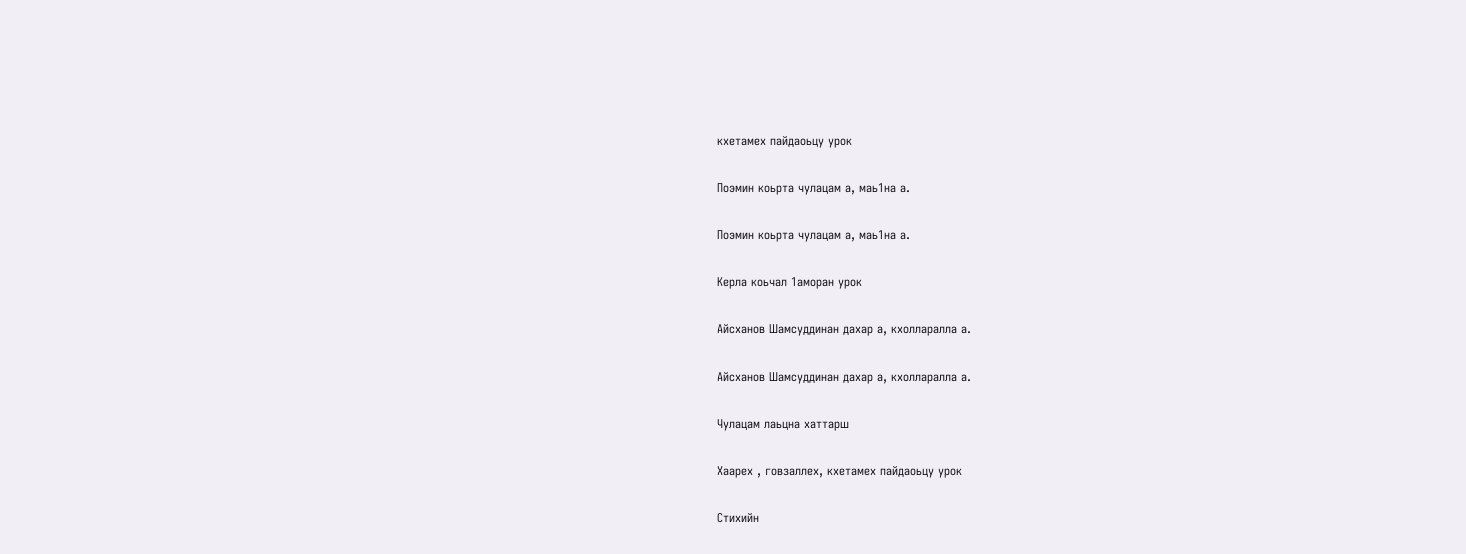кхетамех пайдаоьцу урок

Поэмин коьрта чулацам а, маь1на а.

Поэмин коьрта чулацам а, маь1на а.

Керла коьчал 1аморан урок

Айсханов Шамсуддинан дахар а, кхолларалла а.

Айсханов Шамсуддинан дахар а, кхолларалла а.

Чулацам лаьцна хаттарш

Хаарех , говзаллех, кхетамех пайдаоьцу урок

Стихийн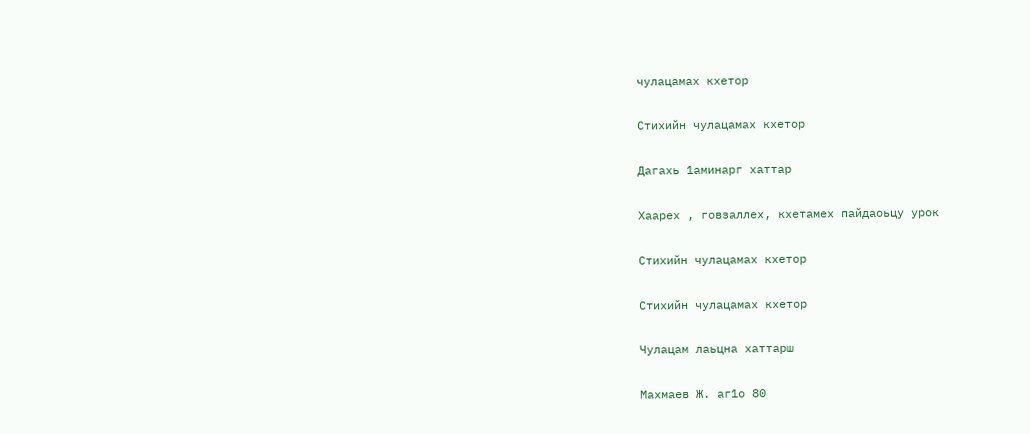чулацамах кхетор

Стихийн чулацамах кхетор

Дагахь 1аминарг хаттар

Хаарех , говзаллех, кхетамех пайдаоьцу урок

Стихийн чулацамах кхетор

Стихийн чулацамах кхетор

Чулацам лаьцна хаттарш

Махмаев Ж. аг1о 80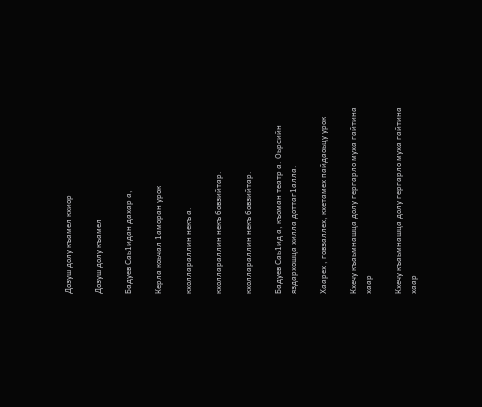Дозуш долу къамел кхиор

Дозуш долу къамел

Бадуев Саь1идан дахар а,

Керла коьчал 1аморан урок

кхоллараллин некъ а.

кхоллараллин некъ бовзийтар.

кхоллараллин некъ бовзийтар.

Бадуев Саь1ид а, къоман театр а. Оьрсийн яздархошца хилла доттаг1алла.

Хаарех , говзаллех, кхетамех пайдаоьцу урок

Кхечу къаьмнашца долу гергарло муха гайтина хаар

Кхечу къаьмнашца долу гергарло муха гайтина хаар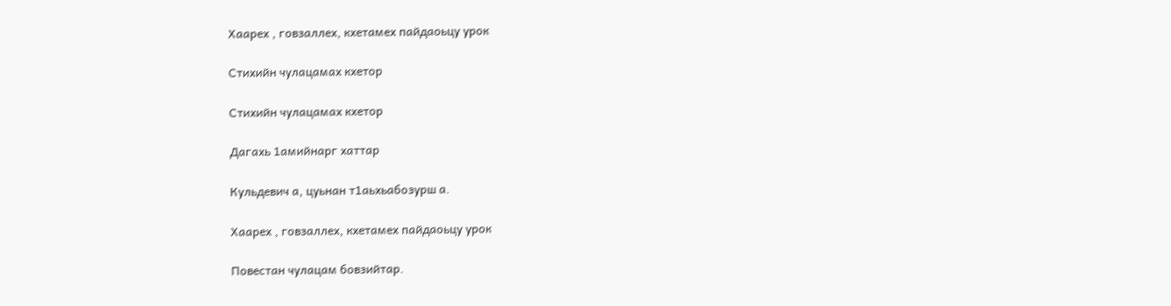Хаарех , говзаллех, кхетамех пайдаоьцу урок

Стихийн чулацамах кхетор

Стихийн чулацамах кхетор

Дагахь 1амийнарг хаттар

Кульдевич а, цуьнан т1аьхьабозурш а.

Хаарех , говзаллех, кхетамех пайдаоьцу урок

Повестан чулацам бовзийтар.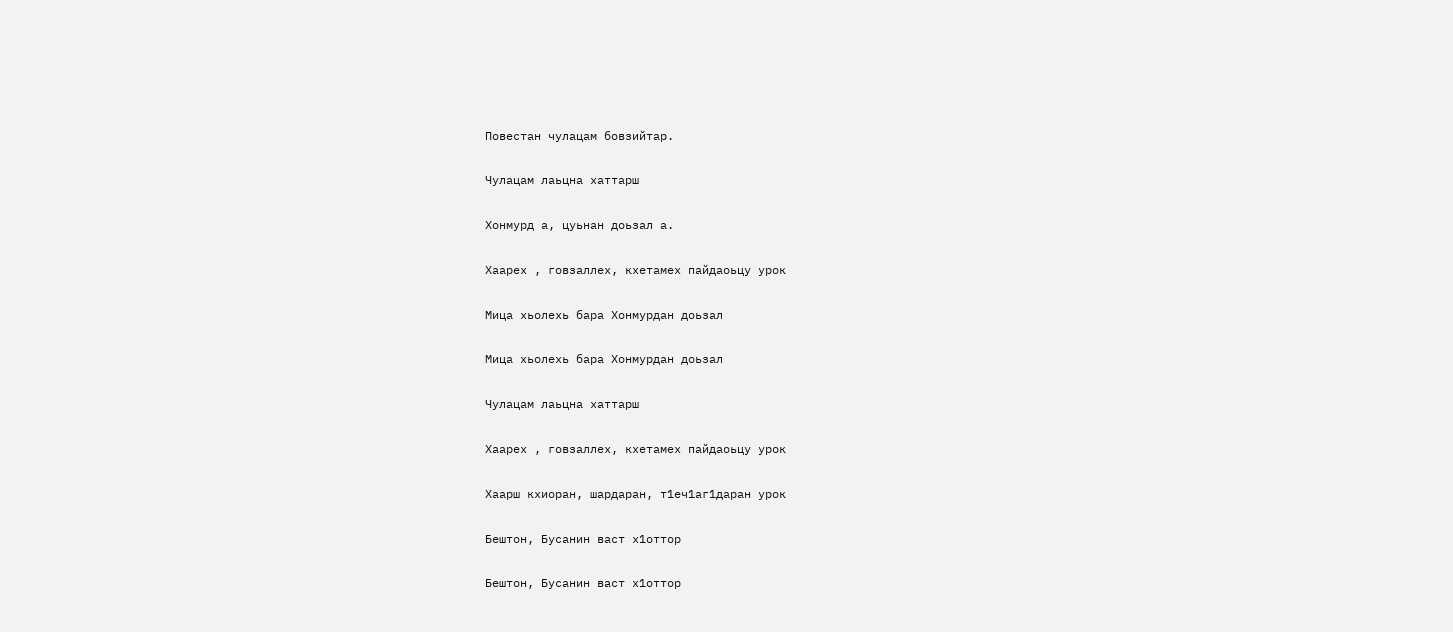Повестан чулацам бовзийтар.

Чулацам лаьцна хаттарш

Хонмурд а, цуьнан доьзал а.

Хаарех , говзаллех, кхетамех пайдаоьцу урок

Мица хьолехь бара Хонмурдан доьзал

Мица хьолехь бара Хонмурдан доьзал

Чулацам лаьцна хаттарш

Хаарех , говзаллех, кхетамех пайдаоьцу урок

Хаарш кхиоран, шардаран, т1еч1аг1даран урок

Бештон, Бусанин васт х1оттор

Бештон, Бусанин васт х1оттор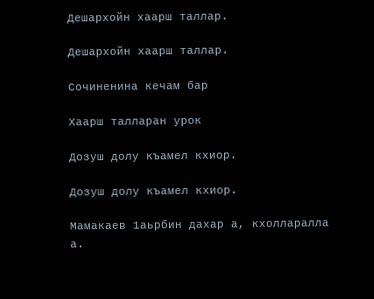Дешархойн хаарш таллар.

Дешархойн хаарш таллар.

Сочиненина кечам бар

Хаарш талларан урок

Дозуш долу къамел кхиор.

Дозуш долу къамел кхиор.

Мамакаев 1аьрбин дахар а, кхолларалла а.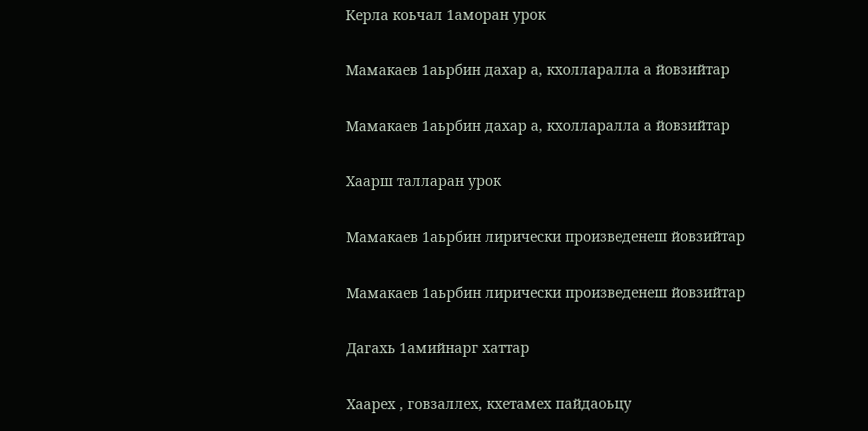Керла коьчал 1аморан урок

Мамакаев 1аьрбин дахар а, кхолларалла а йовзийтар

Мамакаев 1аьрбин дахар а, кхолларалла а йовзийтар

Хаарш талларан урок

Мамакаев 1аьрбин лирически произведенеш йовзийтар

Мамакаев 1аьрбин лирически произведенеш йовзийтар

Дагахь 1амийнарг хаттар

Хаарех , говзаллех, кхетамех пайдаоьцу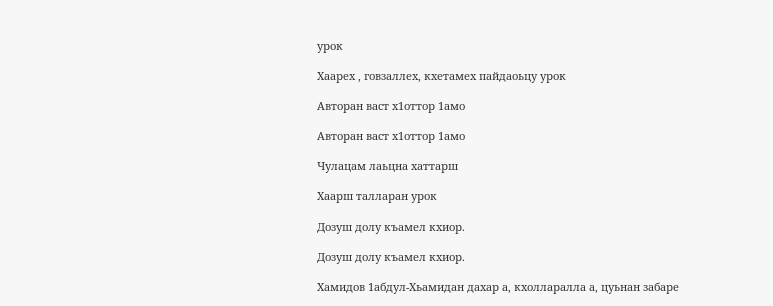урок

Хаарех , говзаллех, кхетамех пайдаоьцу урок

Авторан васт х1оттор 1амо

Авторан васт х1оттор 1амо

Чулацам лаьцна хаттарш

Хаарш талларан урок

Дозуш долу къамел кхиор.

Дозуш долу къамел кхиор.

Хамидов 1абдул-Хьамидан дахар а, кхолларалла а, цуьнан забаре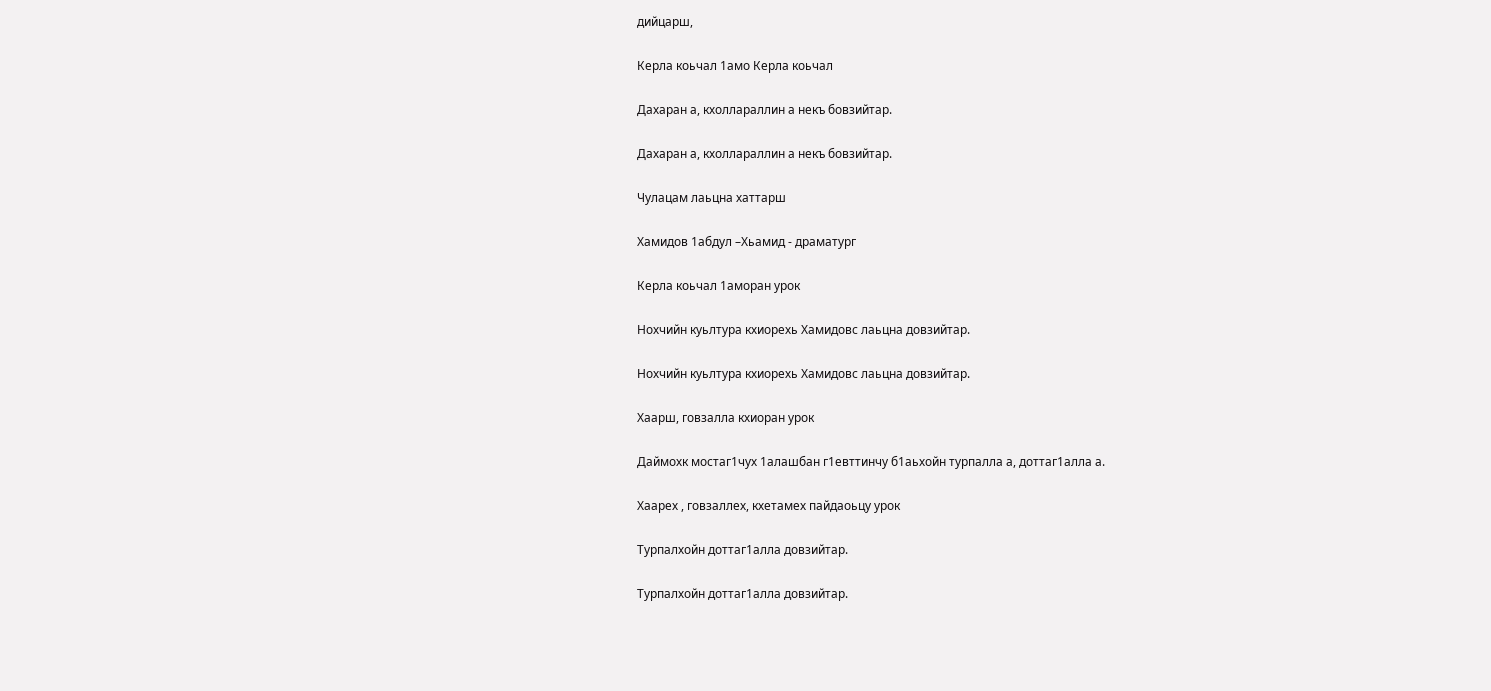дийцарш,

Керла коьчал 1амо Керла коьчал

Дахаран а, кхоллараллин а некъ бовзийтар.

Дахаран а, кхоллараллин а некъ бовзийтар.

Чулацам лаьцна хаттарш

Хамидов 1абдул –Хьамид - драматург

Керла коьчал 1аморан урок

Нохчийн куьлтура кхиорехь Хамидовс лаьцна довзийтар.

Нохчийн куьлтура кхиорехь Хамидовс лаьцна довзийтар.

Хаарш, говзалла кхиоран урок

Даймохк мостаг1чух 1алашбан г1евттинчу б1аьхойн турпалла а, доттаг1алла а.

Хаарех , говзаллех, кхетамех пайдаоьцу урок

Турпалхойн доттаг1алла довзийтар.

Турпалхойн доттаг1алла довзийтар.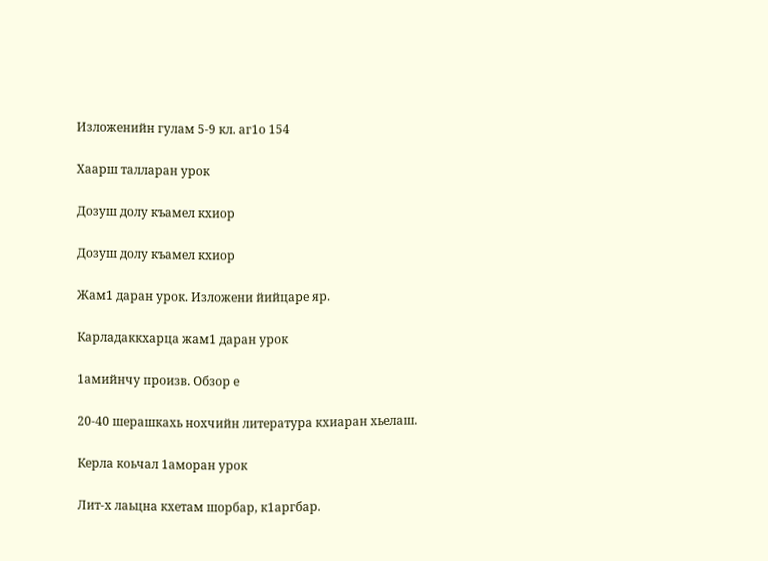Изложенийн гулам 5-9 кл. аг1о 154

Хаарш талларан урок

Дозуш долу къамел кхиор

Дозуш долу къамел кхиор

Жам1 даран урок. Изложени йийцаре яр.

Карладаккхарца жам1 даран урок

1амийнчу произв. Обзор е

20-40 шерашкахь нохчийн литература кхиаран хьелаш.

Керла коьчал 1аморан урок

Лит-х лаьцна кхетам шорбар, к1аргбар.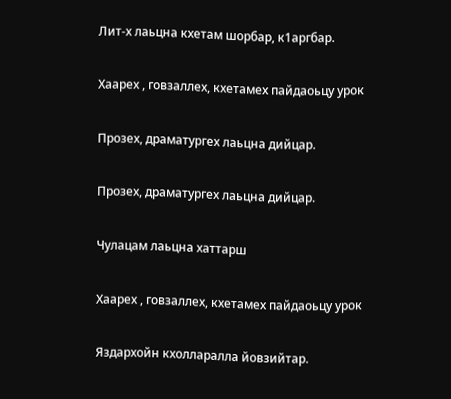Лит-х лаьцна кхетам шорбар, к1аргбар.

Хаарех , говзаллех, кхетамех пайдаоьцу урок

Прозех, драматургех лаьцна дийцар.

Прозех, драматургех лаьцна дийцар.

Чулацам лаьцна хаттарш

Хаарех , говзаллех, кхетамех пайдаоьцу урок

Яздархойн кхолларалла йовзийтар.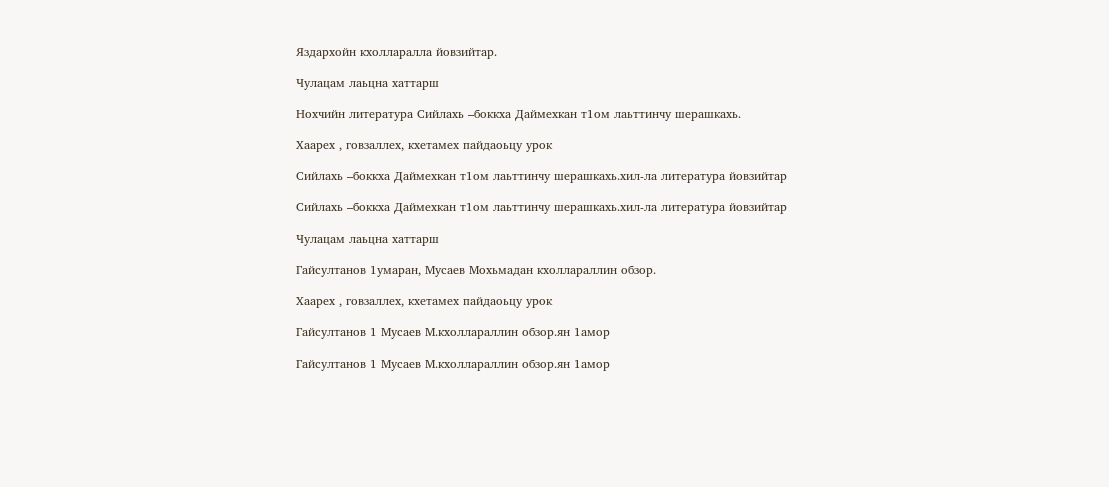Яздархойн кхолларалла йовзийтар.

Чулацам лаьцна хаттарш

Нохчийн литература Сийлахь –боккха Даймехкан т1ом лаьттинчу шерашкахь.

Хаарех , говзаллех, кхетамех пайдаоьцу урок

Сийлахь –боккха Даймехкан т1ом лаьттинчу шерашкахь.хил-ла литература йовзийтар

Сийлахь –боккха Даймехкан т1ом лаьттинчу шерашкахь.хил-ла литература йовзийтар

Чулацам лаьцна хаттарш

Гайсултанов 1умаран, Мусаев Мохьмадан кхоллараллин обзор.

Хаарех , говзаллех, кхетамех пайдаоьцу урок

Гайсултанов 1 Мусаев М.кхоллараллин обзор.ян 1амор

Гайсултанов 1 Мусаев М.кхоллараллин обзор.ян 1амор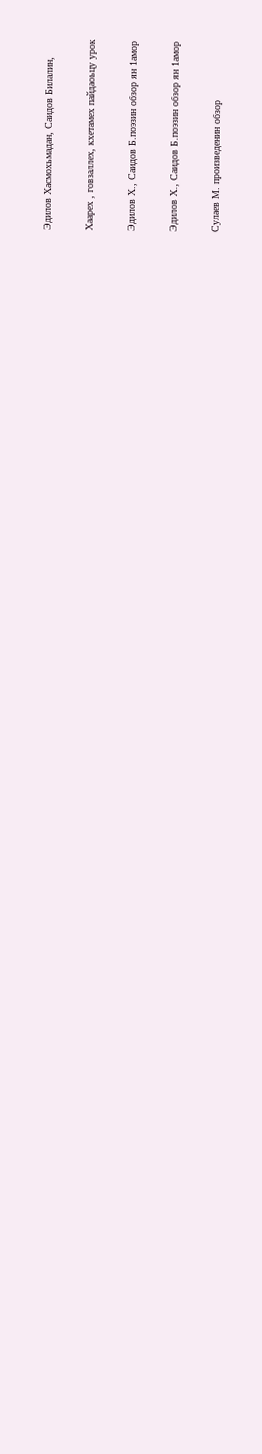Эдилов Хасмохьмадан, Саидов Билалин,

Хаарех , говзаллех, кхетамех пайдаоьцу урок

Эдилов Х., Саидов Б.поэзин обзор ян 1амор

Эдилов Х., Саидов Б.поэзин обзор ян 1амор

Сулаев М. произведенин обзор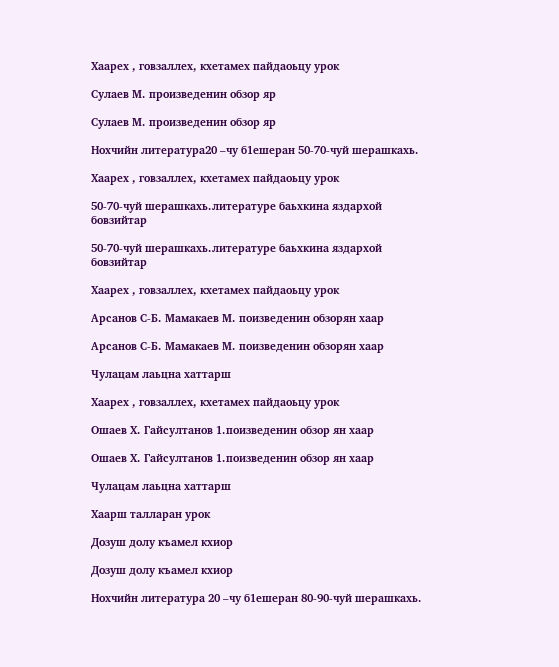Хаарех , говзаллех, кхетамех пайдаоьцу урок

Сулаев М. произведенин обзор яр

Сулаев М. произведенин обзор яр

Нохчийн литература20 –чу б1ешеран 50-70-чуй шерашкахь.

Хаарех , говзаллех, кхетамех пайдаоьцу урок

50-70-чуй шерашкахь.литературе баьхкина яздархой бовзийтар

50-70-чуй шерашкахь.литературе баьхкина яздархой бовзийтар

Хаарех , говзаллех, кхетамех пайдаоьцу урок

Арсанов С-Б. Мамакаев М. поизведенин обзорян хаар

Арсанов С-Б. Мамакаев М. поизведенин обзорян хаар

Чулацам лаьцна хаттарш

Хаарех , говзаллех, кхетамех пайдаоьцу урок

Ошаев Х. Гайсултанов 1.поизведенин обзор ян хаар

Ошаев Х. Гайсултанов 1.поизведенин обзор ян хаар

Чулацам лаьцна хаттарш

Хаарш талларан урок

Дозуш долу къамел кхиор

Дозуш долу къамел кхиор

Нохчийн литература 20 –чу б1ешеран 80-90-чуй шерашкахь.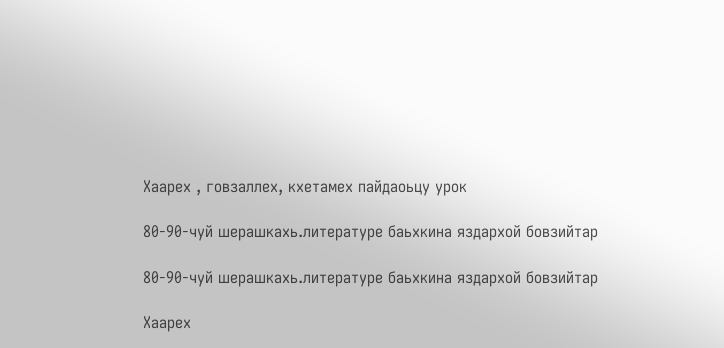Хаарех , говзаллех, кхетамех пайдаоьцу урок

80-90-чуй шерашкахь.литературе баьхкина яздархой бовзийтар

80-90-чуй шерашкахь.литературе баьхкина яздархой бовзийтар

Хаарех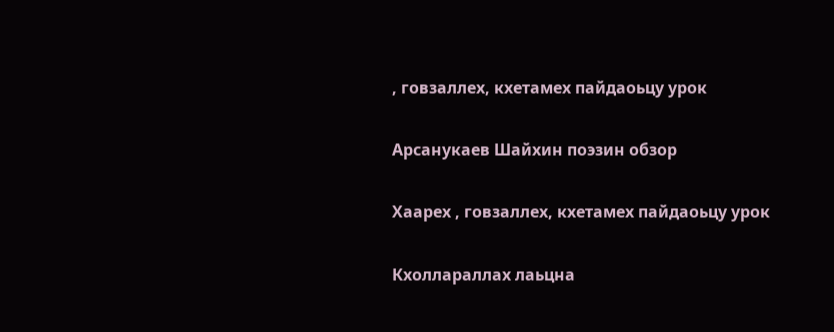, говзаллех, кхетамех пайдаоьцу урок

Арсанукаев Шайхин поэзин обзор

Хаарех , говзаллех, кхетамех пайдаоьцу урок

Кхоллараллах лаьцна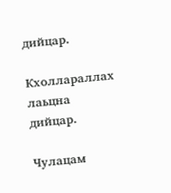дийцар.

Кхоллараллах лаьцна дийцар.

Чулацам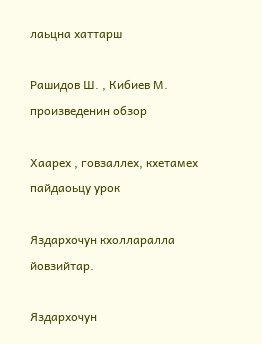лаьцна хаттарш

Рашидов Ш. , Кибиев М. произведенин обзор

Хаарех , говзаллех, кхетамех пайдаоьцу урок

Яздархочун кхолларалла йовзийтар.

Яздархочун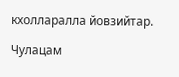кхолларалла йовзийтар.

Чулацам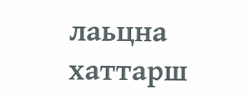лаьцна хаттарш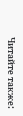Читайте также: